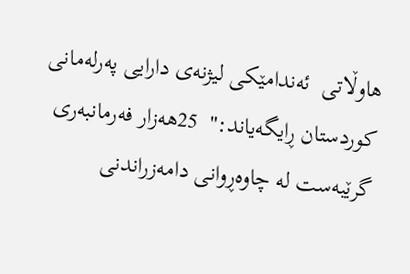هاوڵاتى  ئه‌ندامێكی لیژنه‌ی دارایی په‌رله‌مانی كوردستان ڕایگه‌یاند:"  25هه‌زار فه‌رمانبه‌ری گرێبه‌ست له‌ چاوه‌ڕوانی دامه‌زراندنی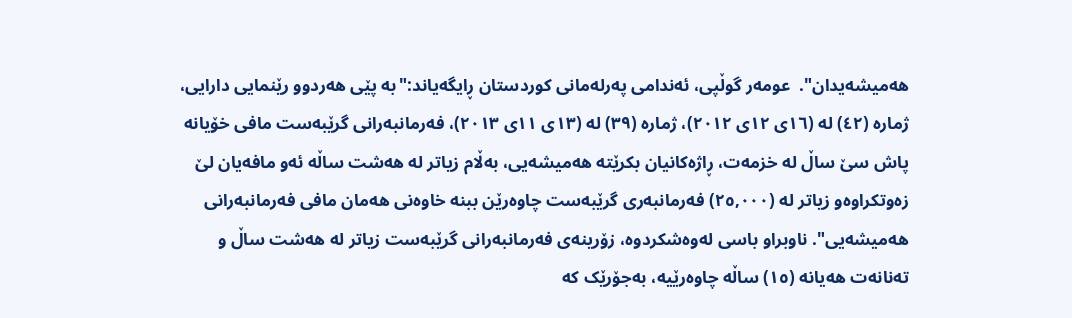هه‌میشه‌یدان".  عومه‌ر گوڵپی، ئه‌ندامی په‌رله‌مانی كوردستان ڕایگه‌یاند:"بە پێی‌ هەردوو رێنمایی‌ دارایی‌، ژمارە (٤٢) لە (١٦ی‌ ١٢ی‌ ٢٠١٢)، ژمارە (٣٩) لە (١٣ی‌ ١١ی‌ ٢٠١٣)، فەرمانبەرانی‌ گرێبەست مافی‌ خۆیانە پاش سێ ساڵ لە خزمەت، ڕاژەکانیان بکرێتە هەمیشەیی‌، بەڵام زیاتر لە هەشت ساڵە ئەو مافەیان لێ زەوتکراوەو زیاتر لە (٢٥,٠٠٠) فەرمانبەری‌ گرێبەست چاوەرێن ببنە خاوەنی‌ هەمان مافی‌ فەرمانبەرانی‌ هەمیشەیی‌". ناوبراو باسی له‌وه‌شكردوه‌، زۆرینەی‌ فەرمانبەرانی‌ گرێبەست زیاتر لە هەشت ساڵ و تەنانەت هەیانە (١٥) ساڵە چاوەرێیە، بەجۆرێک کە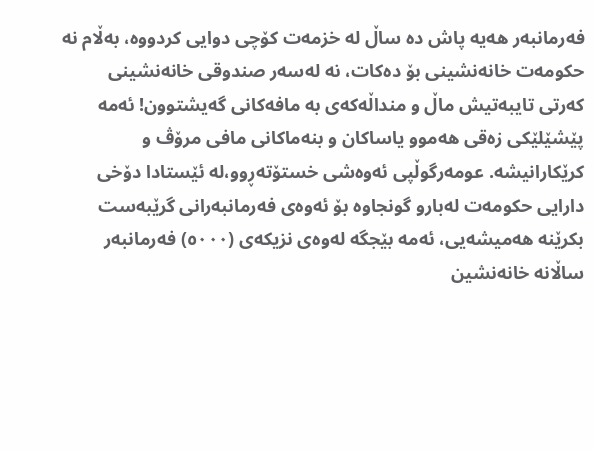فەرمانبەر هەیە پاش دە ساڵ لە خزمەت کۆچی‌ دوایی‌ کردووە، بەڵام نە حکومەت خانەنشینی‌ بۆ دەکات، نە لەسەر صندوقی‌ خانەنشینی‌ کەرتی‌ تایبەتیش ماڵ و منداڵەکەی‌ بە مافەکانی‌ گەیشتوون! ئەمە پێشێلێکی زەقی هەموو یاساکان و بنەماکانی مافی مرۆڤ و کرێکارانیشە. عومه‌رگوڵپی ئه‌وه‌شی خستۆته‌ڕوو،لە ئێستادا دۆخی‌ دارایی‌ حكومه‌ت لەبارو گونجاوە بۆ ئەوەی‌ فەرمانبەرانی‌ گرێبەست بکرێنە هەمیشەیی‌، ئەمە بێجگە لەوەی‌ نزیکەی‌ (٥٠٠٠) فەرمانبەر ساڵانە خانەنشین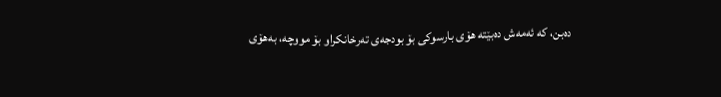دەبن، کە ئەمەش دەبێتە هۆی‌ بارسوکی‌ بۆ بودجەی‌ تەرخانکراو بۆ مووچە، بەهۆی‌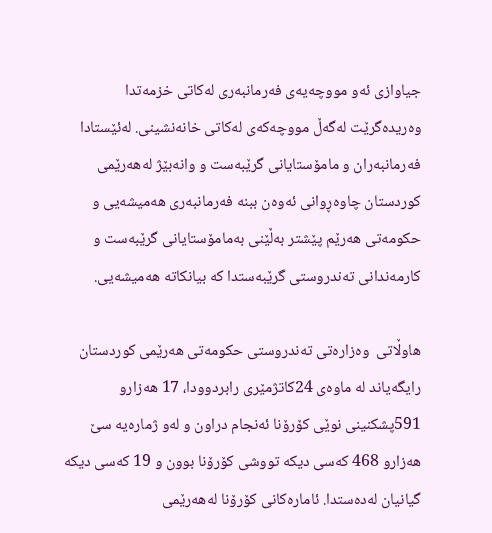جیاوازی‌ ئەو مووچەیەی‌ فەرمانبەری لەکاتی‌ خزمەتدا وەریدەگرێت لەگەڵ مووچەکەی‌ لەکاتی‌ خانەنشینی‌. له‌ئێستادا فه‌رمانبه‌ران و مامۆستایانی گرێبه‌ست و وانه‌بێژ له‌هه‌رێمی كوردستان چاوه‌ڕوانی ئه‌وه‌ن ببنه‌ فه‌رمانبه‌ری هه‌میشه‌یی و حكومه‌تی هه‌رێم پێشتر به‌ڵێنی به‌مامۆستایانی گرێبه‌ست و كارمه‌ندانی ته‌ندروستی گرێبه‌ستدا كه‌ بیانكاته‌ هه‌میشه‌یی.

هاوڵاتى ‌ وه‌زاره‌تى ته‌ندروستى حکومه‌تى هه‌رێمى کوردستان رایگه‌یاند له‌ ماوه‌ى 24کاتژمێرى رابردوودا، 17 هه‌زارو 591پشکنینى نوێى کۆرۆنا ئه‌نجام دراون و له‌و ژماره‌یه‌ سێ هه‌زارو 468 که‌سى دیکه‌ تووشى کۆرۆنا بوون و 19 که‌سى دیکه‌ گیانیان له‌ده‌ستدا. ئاماره‌کانى کۆرۆنا له‌هه‌رێمى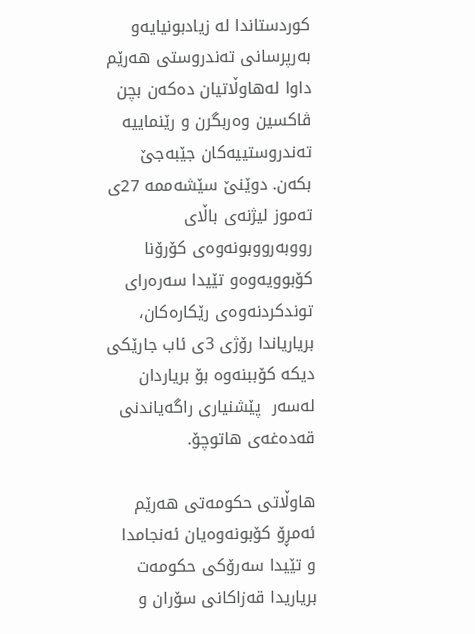کوردستاندا له‌ زیادبونیایه‌و به‌رپرسانى ته‌ندروستى هه‌رێم داوا له‌هاوڵاتیان ده‌که‌ن بچن ڤاکسین وه‌ربگرن و رێنماییه‌ ته‌ندروستییه‌کان جێبه‌جێ بکه‌ن. دوێنێ سێشه‌ممه‌ 27ى ته‌موز لیژنه‌ى باڵاى رووبه‌رووبونه‌وه‌ى کۆرۆنا کۆبوویه‌وه‌و تێیدا سه‌ره‌راى توندکردنه‌وه‌ى رێکاره‌کان، بریاریاندا رۆژى 3ى ئاب جارێکى دیکه‌ کۆببنه‌وه‌ بۆ بریاردان له‌سه‌ر  پێشنیارى راگه‌یاندنى قه‌ده‌غه‌ى هاتوچۆ.

هاوڵاتى حکومه‌تى هه‌رێم ئه‌مڕۆ کۆبونه‌وه‌یان ئه‌نجامدا و تێیدا سه‌رۆکى حکومه‌ت بریاریدا قه‌زاکانى سۆران و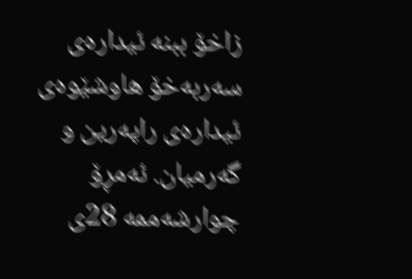زاخۆ ببنه‌ ئیداره‌ى سه‌ربه‌خۆ هاوشێوه‌ى ئیداره‌ى راپه‌رین و گه‌رمیان. ئه‌مڕۆ چوارشه‌ممه‌ 28ى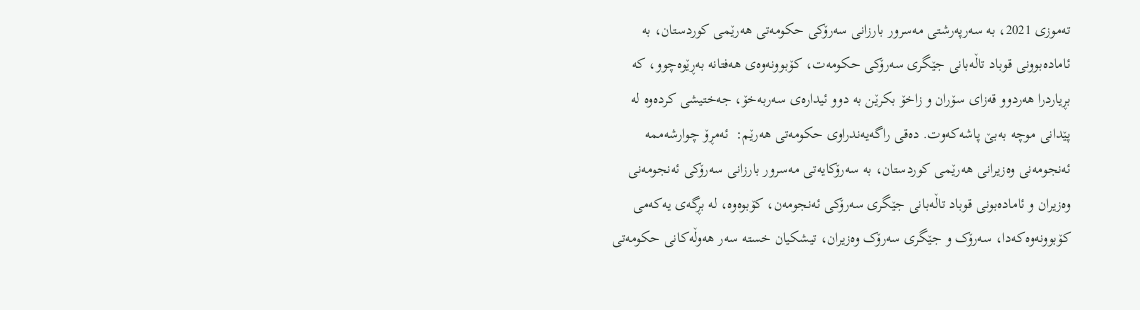ته‌موزى 2021، به‌ سه‌رپه‌رشتى مه‌سرور بارزانى سه‌رۆکى حکومه‌تى هه‌رێمى کوردستان، به‌ ئاماده‌بوونى قوباد تاڵه‌بانى جێگرى سه‌رۆکى حکومه‌ت، کۆبوونه‌وه‌ى هه‌فتانه‌ به‌ڕێوه‌چوو، که‌ بڕیاردرا هه‌ردوو قه‌زاى سۆران و زاخۆ بکرێن به‌ دوو ئیداره‌ى سه‌ربه‌خۆ، جه‌ختیشى کرده‌وه‌ له‌ پێدانى موچه‌ به‌بێ پاشه‌که‌وت. ده‌قى راگه‌یه‌ندراوى حکومه‌تى هه‌رێم:  ئه‌مڕۆ چوارشه‌ممه‌ ئه‌نجومه‌نى وه‌زیرانى هه‌رێمى کوردستان، به‌ سه‌رۆکایه‌تى مه‌سرور بارزانى سه‌رۆکى ئه‌نجومه‌نى وه‌زیران و ئاماده‌بونى قوباد تاڵه‌بانى جێگرى سه‌رۆکى ئه‌نجومه‌ن، کۆبوه‌وه‌، له‌ بڕگه‌ى یه‌که‌مى کۆبوونه‌وه‌که‌دا، سه‌رۆک و جێگرى سه‌رۆک وه‌زیران، تیشکیان خسته‌ سه‌ر هه‌وڵه‌کانى حکومه‌تى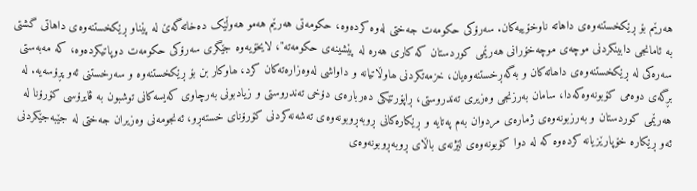هه‌رێم بۆ ڕێکخستنه‌وه‌ى داهاته‌ ناوخۆییه‌کان. سه‌رۆکى حکومه‌ت جه‌ختى له‌وه‌ کرده‌وه‌، حکومه‌تى هه‌رێم هه‌مو هه‌وڵێک ده‌خاته‌گه‌ێ‌ له‌ پێناو ڕێکخستنه‌وه‌ى داهاتى گشتى به‌ ئامانجى دابینکردنى موچه‌ى موچه‌خۆرانى هه‌رێمى کوردستان که‌ کارى هه‌ره‌ له‌ پێشینه‌ى حکومه‌ته‌"، لایخۆیه‌وه‌ جێگرى سه‌رۆکى حکومه‌ت دوپاتیکرده‌وه‌، که‌ مه‌‌به‌‌ستى سه‌‌ره‌‌کى له‌ ڕێکخستنه‌‌وه‌‌ى داھاته‌‌کان‌ و به‌‌گه‌‌ڕخستنه‌‌وه‌‌یان، خزمه‌‌تکردنى ھاوڵاتیانه‌ و داواشى له‌‌وه‌‌زاره‌‌ته‌‌کان کرد، ھاوکار بن بۆ ڕێکخستنه‌‌وه‌‌ و سه‌‌رخستنى ئه‌‌و پڕۆسه‌‌یه‌‌. له‌ بڕگه‌ى دوه‌مى کۆبونه‌وه‌که‌دا، سامان به‌رزنجى وه‌زیرى ته‌ندروستی، ڕاپۆرتێکى ده‌رباره‌ى دۆخى ته‌ندروستى و زیادبونى به‌رچاوى که‌یسه‌کانى توشبون به‌ ڤایرۆسى کۆرۆنا له‌ هه‌رێمى کوردستان و به‌رزبونه‌وه‌ى ژماره‌ى مردوان به‌م په‌تایه‌ و ڕێکاره‌کانى ڕوبه‌ڕوبونه‌وه‌ى ته‌شه‌نه‌کردنى کۆرۆناى خسته‌ڕو، ئه‌نجومه‌نى وه‌زیران جه‌ختى له‌ جێبه‌جێکردنى ئه‌و ڕێکاره‌ خۆپارێزیانه‌ کرده‌وه‌ که‌ له‌ دوا کۆبونه‌وه‌ى لێژنه‌ى باڵاى ڕوبه‌ڕوبونه‌وه‌ى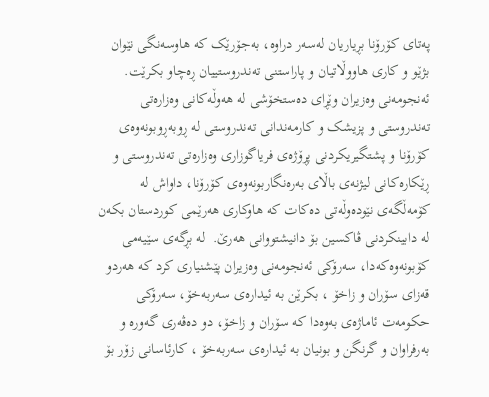په‌تاى کۆرۆنا بڕیاریان له‌سه‌ر دراوه‌، به‌جۆرێک که‌ هاوسه‌نگى نێوان بژێو و کارى هاووڵاتیان و پاراستنى ته‌ندروستییان ڕه‌چاو بکرێت. ئه‌نجومه‌نى وه‌زیران وێڕاى ده‌ستخۆشى له‌ هه‌وڵه‌کانى وه‌زاره‌تى ته‌ندروستى و پزیشک و کارمه‌ندانى ته‌ندروستى له‌ ڕوبه‌ڕوبونه‌وه‌ى کۆرۆنا و پشتگیریکردنى پڕۆژه‌ى فریاگوزارى وه‌زاره‌تى ته‌ندروستى و ڕێکاره‌کانى لیژنه‌ى باڵاى به‌ره‌نگاربونه‌وه‌ى کۆرۆنا، داواش له‌ کۆمه‌ڵگه‌ى نێوده‌وڵه‌تى ده‌کات که‌ هاوکارى هه‌رێمى کوردستان بکه‌ن له‌ دابینکردنى ڤاکسین بۆ دانیشتووانى هه‌رێ.  له‌ بڕگه‌ى سێیه‌مى کۆبونه‌وه‌که‌دا، سه‌رۆکى ئه‌نجومه‌نى وه‌زیران پێشنیارى کرد که‌ هه‌ردو قه‌زاى سۆران و زاخۆ ، بکرێن به‌ ئیداره‌ى سه‌ربه‌خۆ، سه‌رۆکى حکومه‌ت ئاماژه‌ى به‌وه‌دا که‌ سۆران و زاخۆ، دو ده‌ڤه‌رى گه‌وره‌ و به‌رفراوان و گرنگن و بونیان به‌ ئیداره‌ى سه‌ربه‌خۆ ، کارئاسانى زۆر بۆ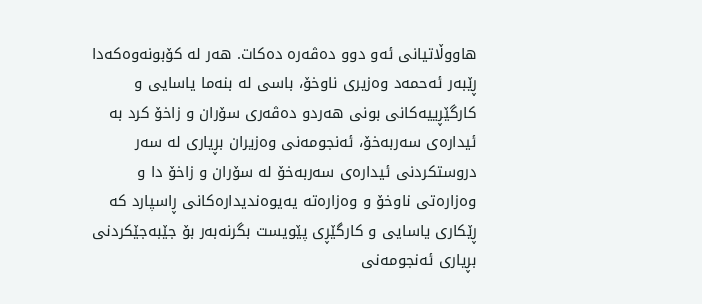هاووڵاتیانى ئه‌و دوو ده‌ڤه‌ره‌ ده‌کات. هه‌ر له‌ کۆبونه‌وه‌که‌دا ڕێبه‌ر ئه‌حمه‌د وه‌زیرى ناوخۆ، باسى له‌ بنه‌ما یاسایى و کارگێڕییه‌کانى بونى هه‌ردو ده‌ڤه‌رى سۆران و زاخۆ کرد به‌ ئیداره‌ى سه‌ربه‌خۆ، ئه‌نجومه‌نى وه‌زیران بڕیارى له‌ سه‌ر دروستکردنى ئیداره‌ى سه‌ربه‌خۆ له‌ سۆران و زاخۆ دا و وه‌زاره‌تى ناوخۆ و وه‌زاره‌ته‌ یه‌یوه‌ندیداره‌کانى ڕاسپارد که‌ ڕێکارى یاسایى و کارگێڕى پێویست بگرنه‌به‌ر بۆ جێبه‌جێکردنى بڕیارى ئه‌نجومه‌نى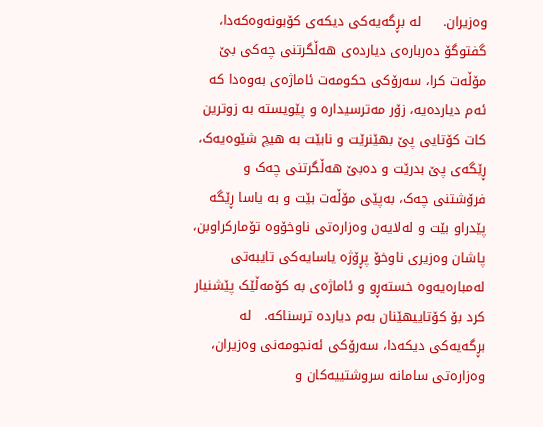وه‌زیران.     له‌ بڕگه‌یه‌کى دیکه‌ى کۆبونه‌وه‌که‌دا، گفتوگۆ ده‌رباره‌ى دیارده‌ى هه‌ڵگرتنى چه‌کى بێ مۆڵه‌ت کرا، سه‌رۆکى حکومه‌ت ئاماژه‌ى به‌وه‌دا که‌ ئه‌م دیارده‌یه‌، زۆر مه‌ترسیداره‌ و پێویسته‌ به‌ زوترین کات کۆتایى پێ بهێنرێت و نابێت به‌ هیچ شێوه‌یه‌ک، ڕێگه‌ى پێ بدرێت و ده‌بێ هه‌ڵگرتنى چه‌ک و فرۆشتنى چه‌ک، به‌پێى مۆڵه‌ت بێت و به‌ یاسا ڕێگه‌ پێدراو بێت و له‌لایه‌ن وه‌زاره‌تى ناوخۆوه‌ تۆمارکراوبن، پاشان وه‌زیرى ناوخۆ پڕۆژه‌ یاسایه‌کى تایبه‌تى له‌مباره‌یه‌وه‌ خسته‌ڕو و ئاماژه‌ى به‌ کۆمه‌ڵێک پێشنیار کرد بۆ کۆتاییهێنان به‌م دیارده‌ ترسناکه‌.   له‌ بڕگه‌یه‌کى دیکه‌دا، سه‌رۆکى ئه‌نجومه‌نى وه‌زیران، وه‌زاره‌تى سامانه‌ سروشتییه‌کان و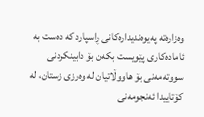وه‌زاره‌ته‌ په‌یوه‌ندیداره‌کانى ڕاسپارد که‌ ده‌ست به‌ ئاماده‌کارى پێویست بکه‌ن بۆ دابینکردنى سووته‌مه‌نى بۆ هاووڵاتیان له‌ وه‌رزى زستان، له‌ کۆتاییدا ئه‌نجومه‌نى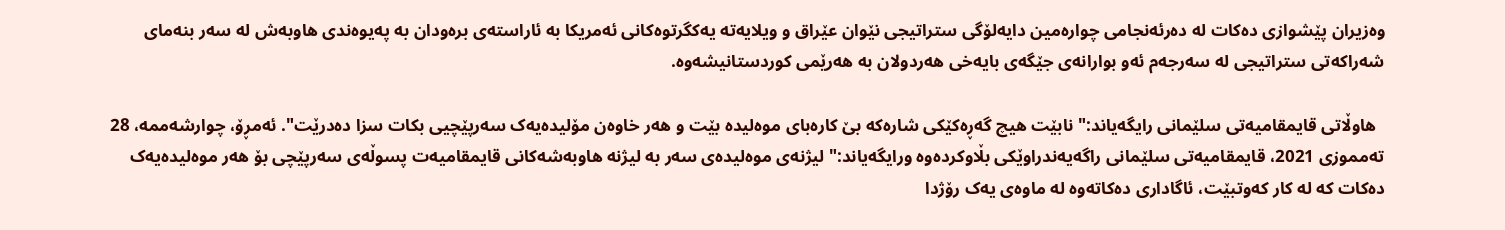وه‌زیران پێشوازى ده‌کات له‌ ده‌رئه‌نجامى چواره‌مین دایه‌لۆگى ستراتیجى نێوان عێراق و ویلایه‌ته‌ یه‌کگرتوه‌کانى ئه‌مریکا به‌ ئاراسته‌ى بره‌ودان به‌ په‌یوه‌ندى هاوبه‌ش له‌ سه‌ر بنه‌ماى شه‌راکه‌تى ستراتیجى له‌ سه‌رجه‌م ئه‌و بوارانه‌ى جێگه‌ى بایه‌خى هه‌ردولان به‌ هه‌رێمى کوردستانیشه‌وه‌.

  هاوڵاتى قایمقامیەتی سلێمانی رایگه‌یاند:" نابێت هیچ گەڕەکێکی شارەکە بێ کارەبای موەلیدە بێت و هەر خاوەن مۆلیدەیەک سەرپێچیی بکات سزا دەدرێت". ئەمڕۆ، چوارشەممە، 28 تەمموزی 2021، قایمقامیەتی سلێمانی راگەیەندراوێکی بڵاوکردەوە ورایگه‌یاند:" لیژنەی موەلیدەی سەر بە لیژنە هاوبەشەکانی قایمقامیەت پسوڵەی سەرپێچی بۆ هەر موەلیدەیەک دەکات کە لە کار کەوتبێت، ئاگاداری دەکاتەوە لە ماوەی یەک رۆژدا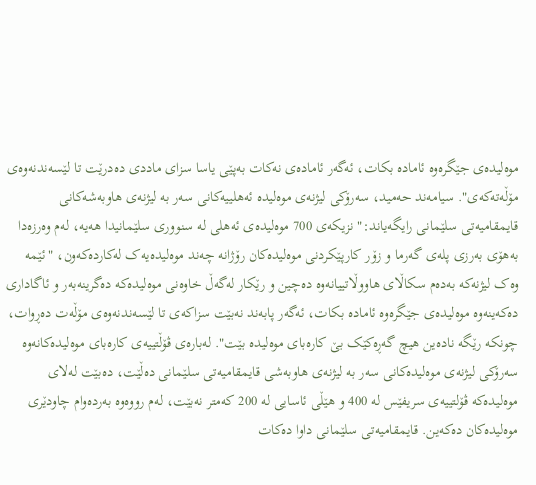موەلیدەی جێگرەوە ئامادە بکات، ئەگەر ئامادەی نەکات بەپێی یاسا سزای ماددی دەدرێت تا لێسەندنەوەی مۆڵەتەکەی". سیامەند حەمید، سەرۆکی لیژنەی موەلیدە ئەهلییەکانی سەر بە لیژنەی هاوبەشەکانی قایمقامیەتی سلێمانی رایگەیاند:" نزیکەی 700 موەلیدەی ئەهلی لە سنووری سلێمانیدا هەیە، لەم وەرزەدا بەهۆی بەرزی پلەی گەرما و زۆر کارپێکردنی موەلیدەکان رۆژانە چەند موەلیدەیەک لەکاردەکەون، "ئێمە وەک لیژنەکە بەدەم سکاڵای هاووڵاتییانەوە دەچین و رێکار لەگەڵ خاوەنی موەلیدەکە دەگرینەبەر و ئاگاداری دەکەینەوە موەلیدەی جێگرەوە ئامادە بکات، ئەگەر پابەند نەبێت سزاکەی تا لێسەندنەوەی مۆڵەت دەڕوات، چونکە رێگە نادەین هیچ گەڕەکێک بێ کارەبای موەلیدە بێت". لەبارەی ڤۆڵتییەی کارەبای موەلیدەکانەوە سەرۆکی لیژنەی موەلیدەکانی سەر بە لیژنەی هاوبەشی قایمقامیەتی سلێمانی دەڵێت، دەبێت لەلای موەلیدەکە ڤۆلتییەی سریفێس لە 400 و هێڵی ئاسایی لە 200 کەمتر نەبێت، لەم رووەوە بەردەوام چاودێری موەلیدەکان دەکەین. قایمقامیەتی سلێمانی داوا دەکات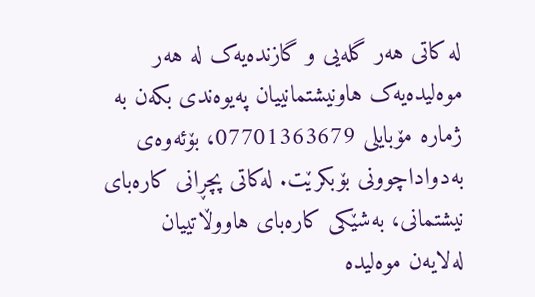لە کاتی هەر گلەیی و گازندەیەک لە هەر موەلیدەیەک هاونیشتمانییان پەیوەندی بکەن بە ژمارە مۆبایلی 07701363679، بۆئەوەی بەدواداچوونی بۆبکرێت. لەکاتی پچڕانی کارەبای نیشتمانی، بەشێکی کارەبای هاووڵاتییان لەلایەن موەلیدە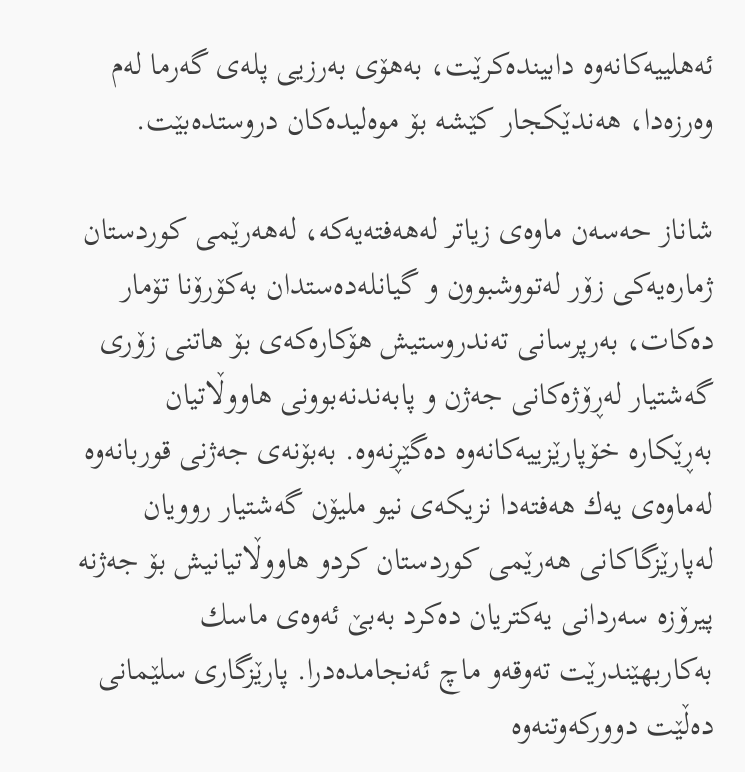ئەهلییەکانەوە دابیندەکرێت، بەهۆی بەرزیی پلەی گەرما لەم وەرزەدا، هەندێکجار کێشە بۆ موەلیدەکان دروستدەبێت.

شاناز حەسەن ماوەی زیاتر لەهەفتەیەكە، لەهەرێمی كوردستان ژمارەیەكی زۆر لەتووشبوون و گیانلەدەستدان بەكۆرۆنا تۆمار دەكات، بەرپرسانی تەندروستیش هۆكارەكەی بۆ هاتنی زۆری گەشتیار لەڕۆژەكانی جەژن و پابەندنەبوونی هاووڵاتیان بەڕێكارە خۆپارێزییەكانەوە دەگێڕنەوە. بەبۆنەی جەژنی قوربانەوە لەماوەی یەك هەفتەدا نزیكەی نیو ملیۆن گەشتیار روویان لەپارێزگاكانی هەرێمی كوردستان كردو هاووڵاتیانیش بۆ جەژنە پیرۆزە سەردانی یەكتریان دەكرد بەبێ ئەوەی ماسك بەكاربهێندرێت تەوقەو ماچ ئەنجامدەدرا. پارێزگاری سلێمانی دەڵێت دووركەوتنەوە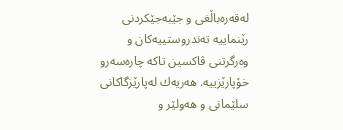لەقەرەباڵغی و جێبەجێكردنی رێنماییە تەندروستییەكان و وەرگرتنی ڤاكسین تاكە چارەسەرو خۆپارێزییە. هەریەك لەپارێزگاكانی سلێمانی و هەولێر و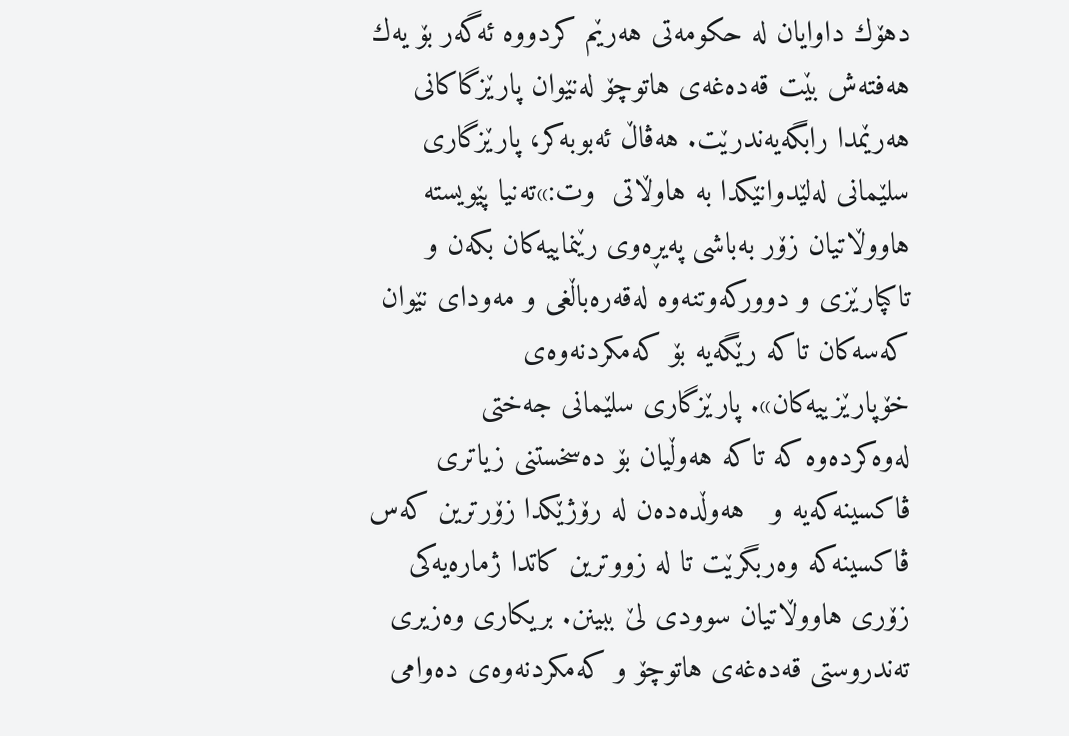دهۆك داوایان لە حكومەتی هەرێم كردووە ئەگەر بۆ یەك هەفتەش بێت قەدەغەی هاتوچۆ لەنێوان پارێزگاكانی هەرێمدا رابگەیەندرێت. هەڤاڵ ئەبوبەكر، پارێزگاری سلێمانی لەلێدوانێكدا بە هاوڵاتى  وت:»تەنیا پێویستە هاووڵاتیان زۆر بەباشی پەیڕەوی رێنماییەكان بكەن و تاكپارێزی و دووركەوتنەوە لەقەرەباڵغی و مەودای نێوان كەسەكان تاكە رێگەیە بۆ كەمكردنەوەی خۆپارێزییەكان». پارێزگاری سلێمانی جەختی لەوەكردەوە كە تاكە هەوڵیان بۆ دەسخستنی زیاتری ڤاكسینەكەیە و   هەوڵدەدەن لە رۆژێكدا زۆرترین كەس ڤاكسینەكە وەربگرێت تا لە زووترین كاتدا ژمارەیەكی زۆری هاووڵاتیان سوودی لێ ببینن. بریكاری وەزیری تەندروستی قەدەغەی هاتوچۆ و كەمكردنەوەی دەوامی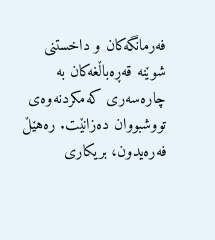فەرمانگەكان و داخستنی شوێنە قەڕەباڵغەكان بە چارەسەری كەمكردنەوەی تووشبووان دەزانێت. رەهێڵ فەرەیدون، بریكاری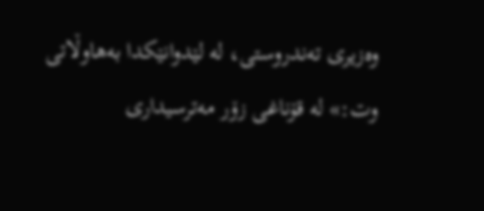وەزیری تەندروستی، لە لێدوانێكدا بەهاوڵاتى  وت:» لە قۆناغی زۆر مەترسیداری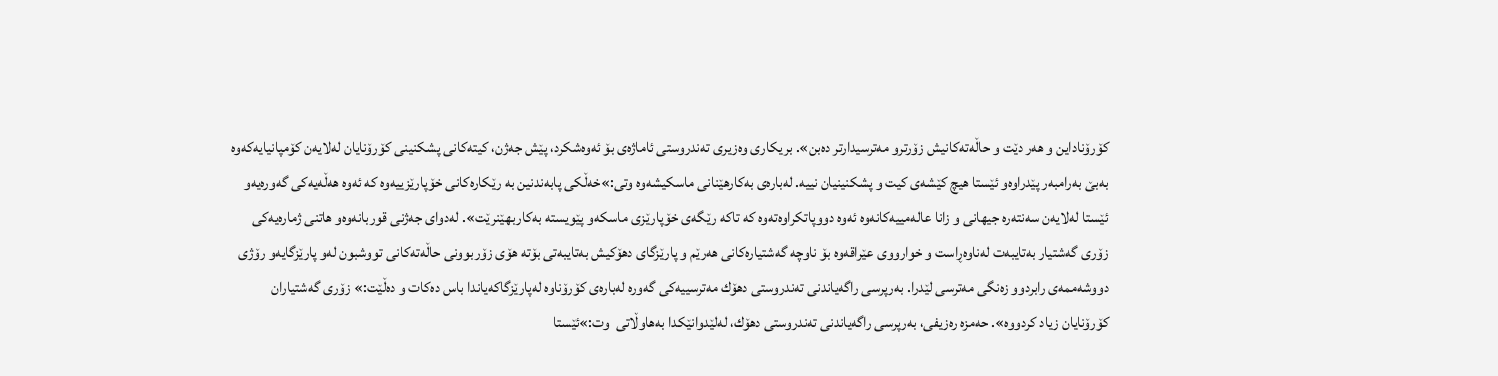كۆرۆناداین و هەر دێت و حاڵەتەكانیش زۆرترو مەترسیدارتر دەبن». بریكاری وەزیری تەندروستی ئاماژەی بۆ ئەوەشكرد، پێش جەژن، كیتەكانی پشكنینی كۆرۆنایان لەلایەن كۆمپانیایەكەوە بەبێ‌ بەرامبەر پێدراوەو ئێستا هیچ كێشەی كیت و پشكنینیان نییە. لەبارەی بەكارهێنانی ماسكیشەوە وتی:»خەڵكی پابەندنین بە رێكارەكانی خۆپارێزییەوە كە ئەوە هەڵەیەكی گەورەیەو ئێستا لەلایەن سەنتەرە جیهانی و زانا عالەمییەكانەوە ئەوە دووپاتكراوەتەوە كە تاكە رێگەی خۆپارێزی ماسكەو پێویستە بەكاربهێنرێت». لەدوای جەژنی قوربانەوەو هاتنی ژمارەیەكی زۆری گەشتیار بەتایبەت لەناوەڕاست و خوارووی عێراقەوە بۆ ناوچە گەشتیارەكانی هەرێم و پارێزگای دهۆكیش بەتایبەتی بۆتە هۆی زۆربوونی حاڵەتەكانی تووشبون لەو پارێزگایەو رۆژی دووشەممەی رابردوو زەنگی مەترسی لێدرا. بەرپرسی راگەیاندنی تەندروستی دهۆك مەترسییەكی گەورە لەبارەی كۆرۆناوە لەپارێزگاكەیاندا باس دەكات و دەڵێت:» زۆری گەشتیاران كۆرۆنایان زیاد كردووە». حەمزە رەزیفی، بەرپرسی راگەیاندنی تەندروستی دهۆك، لەلێدوانێكدا بەهاوڵاتى  وت:»ئێستا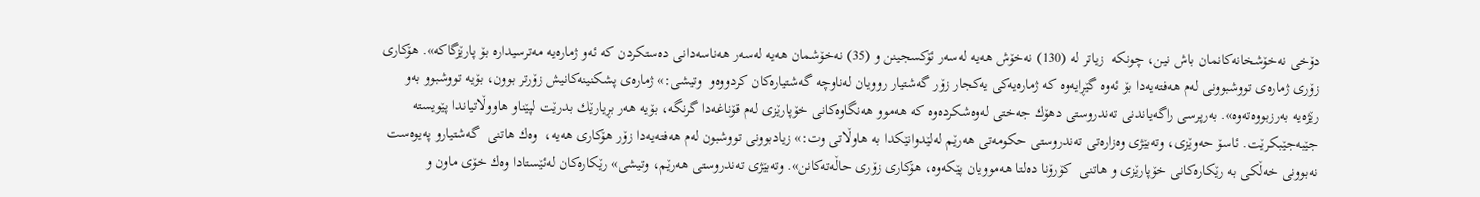دۆخی نەخۆشخانەكانمان باش نین، چونكە  زیاتر لە (130) نەخۆش هەیە لەسەر ئۆكسجینن و (35) نەخۆشمان هەیە لەسەر هەناسەدانی دەستكردن كە ئەو ژمارەیە مەترسیدارە بۆ پارێزگاكە». هۆكاری زۆری ژمارەی تووشبوونی لەم هەفتەیەدا بۆ ئەوە گێڕایەوە كە ژمارەیەكی یەكجار زۆر گەشتیار روویان لەناوچە گەشتیارەكان كردووەو  وتیشی:» ژمارەی پشكنینەكانیش زۆرتر بوون، بۆیە تووشبوو بەو رێژەیە بەرزبووەتەوە». بەرپرسی راگەیاندنی تەندروستی دهۆك جەختی لەوەشكردەوە كە هەموو هەنگاوەكانی خۆپارێزی لەم قۆناغەدا گرنگە، بۆیە هەر بڕیارێك بدرێت لپێناو هاووڵاتیاندا پێویستە جێبەجێبكرێت. ئاسۆ حەوێزی، وتەبێژی وەزارەتی تەندروستی حكومەتی هەرێم لەلێدوانێكدا بە هاوڵاتى وت:» زیادبوونی تووشبون لەم هەفتەیەدا زۆر هۆكاری هەیە،  وەك هاتنی  گەشتیارو پەیوەست نەبوونی خەڵكی بە رێكارەكانی خۆپارێزی و هاتنی  كۆرۆنا دەلتا هەموویان پێكەوە، هۆكاری زۆری حاڵەتەكانن». وتەبێژی تەندروستی هەرێم، وتیشی» رێكارەكان لەئێستادا وەك خۆی ماون و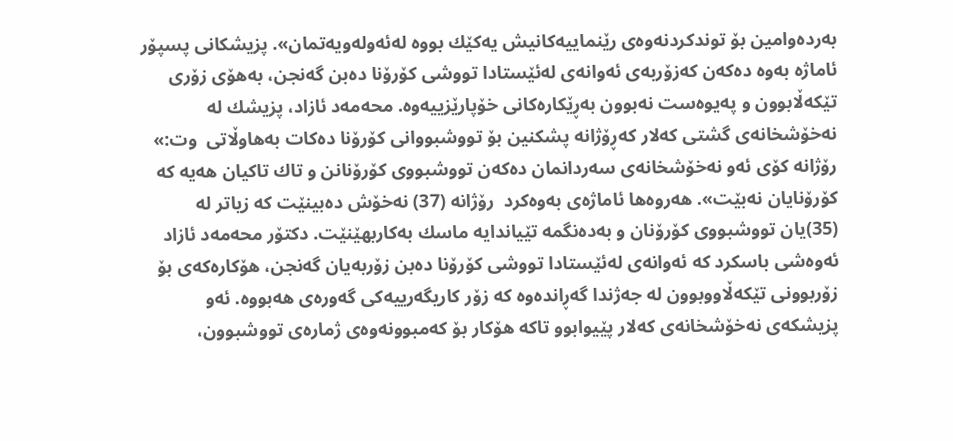بەردەوامین بۆ توندكردنەوەی رێنماییەكانیش یەكێك بووە لەئەولەویەتمان». پزیشكانی پسپۆر ئاماژە بەوە دەكەن كەزۆربەی ئەوانەی لەئێستادا تووشی كۆرۆنا دەبن گەنجن، بەهۆی زۆری تێكەڵابوون و پەیوەست نەبوون بەڕێكارەكانی خۆپارێزییەوە. محەمەد ئازاد، پزیشك لە نەخۆشخانەی گشتی كەلار كەڕۆژانە پشكنین بۆ تووشبووانی كۆرۆنا دەكات بەهاوڵاتى  وت:» رۆژانە كۆی ئەو نەخۆشخانەی سەردانمان دەكەن تووشبووی كۆرۆنانن و تاك تاكیان هەیە كە كۆرۆنایان نەبێت». هەروەها ئاماژەی بەوەكرد  رۆژانە (37) نەخۆش دەبینێت كە زیاتر لە (35)یان تووشبووی كۆرۆنان و بەدەنگمە تێیاندایە ماسك بەكاربهێنێت. دكتۆر محەمەد ئازاد ئەوەشی باسكرد كە ئەوانەی لەئێستادا تووشی كۆرۆنا دەبن زۆربەیان گەنجن، هۆكارەكەی بۆ زۆربوونی تێكەڵاووبوون لە جەژندا گەڕاندەوە كە زۆر كاریگەرییەكی گەورەی هەبووە. ئەو پزیشكەی نەخۆشخانەی كەلار پێیوابوو تاكە هۆكار بۆ كەمبوونەوەی ژمارەی تووشبوون،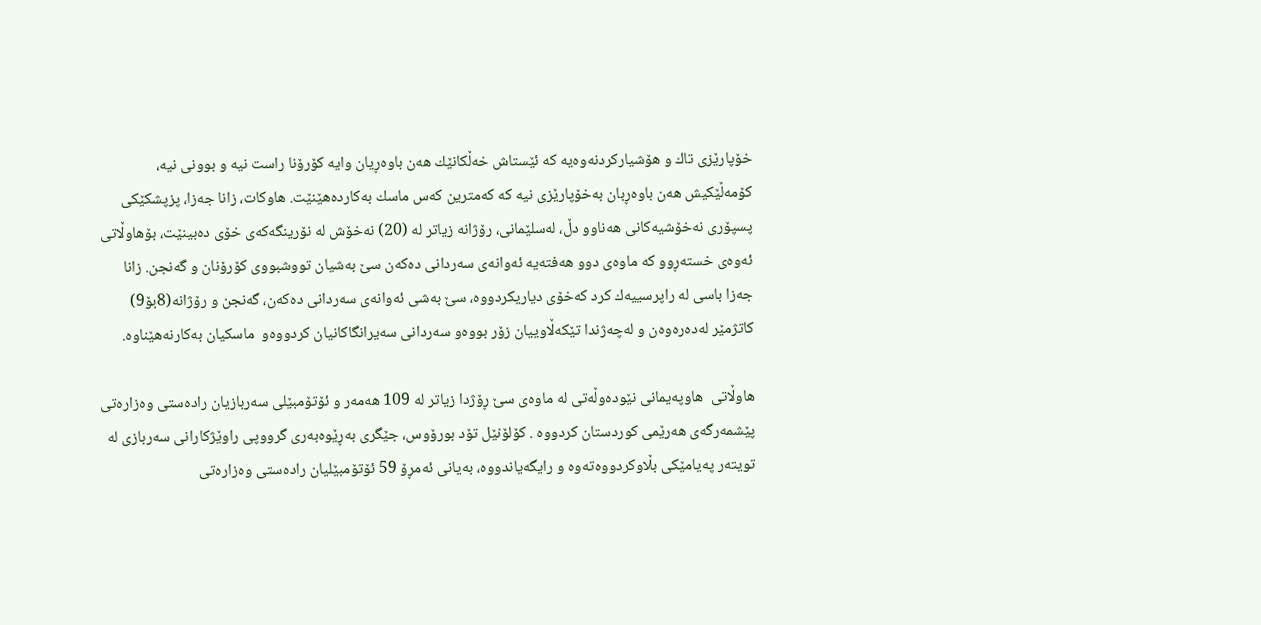خۆپارێزی تاك و هۆشیاركردنەوەیە كە ئێستاش خەڵكانێك هەن باوەڕیان وایە كۆرۆنا راست نیە و بوونی نیە، كۆمەڵێكیش هەن باوەڕبان بەخۆپارێزی نیە كە كەمترین كەس ماسك بەكاردەهێنێت. هاوكات، زانا جەزا، پزپشكێكی پسپۆری نەخۆشیەكانی هەناوو دڵ، لەسلێمانی، رۆژانە زیاتر لە (20) نەخۆش لە نۆرینگەكەی خۆی دەبینێت، بۆهاوڵاتى ئەوەی خستەڕوو كە ماوەی دوو هەفتەیە ئەوانەی سەردانی دەكەن سێ بەشیان تووشبووی كۆرۆنان و گەنجن. زانا جەزا باسی لە راپرسییەك كرد كەخۆی دیاریكردووە، سێ بەشی ئەوانەی سەردانی دەكەن، گەنجن و رۆژانە(8بۆ9) كاتژمێر لەدەرەوەن و لەچەژندا تێكەڵاوییان زۆر بووەو سەردانی سەیرانگاكانیان كردووەو  ماسكیان بەكارنەهێناوە.

هاوڵاتى  هاوپەیمانی نێودەوڵەتی لە ماوەی سێ ڕۆژدا زیاتر لە 109 هەمەر و ئۆتۆمبێلی سەربازیان رادەستی وەزارەتی پێشمەرگەی هەرێمی کوردستان کردووە . کۆلۆنێل تۆد بورۆوس، جێگری بەڕێوەبەری گرووپی راوێژکارانی سەربازی لە تویتەر پەیامێکی بڵاوکردووەتەوە و رایگەیاندووە، بەیانی ئەمڕۆ 59 ئۆتۆمبێلیان رادەستی وەزارەتی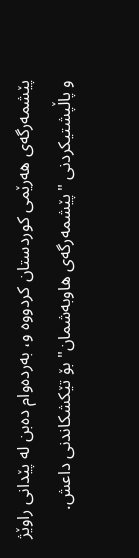پێشمەرگەی هەرێمی کوردستان کردووە و، بەردەوام دەبن لە پێدانی راوێژ و پاڵپشتیکردنی "پێشمەرگەی هاوبەشمان" بۆ تێکشکاندنی داعش.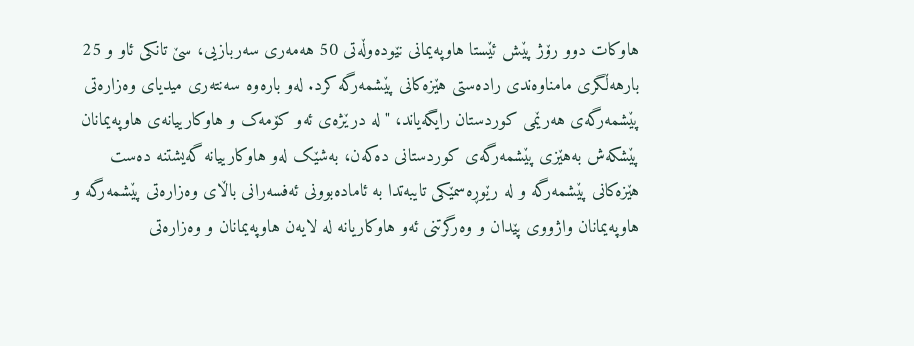هاوكات دوو رۆژ پێش ئێستا هاوپەیمانی نێودەوڵەتی 50 هەمەری سەربازیی، سێ تانکی ئاو و 25 بارهەڵگری مامناوەندی رادەستی هێزەکانی پێشمەرگە کرد. لەو بارەوە سەنتەرى ميديای وەزارەتی پێشمەرگەی هەرێمی کوردستان رایگەیاند، "لە درێژەی ئەو کۆمەک و هاوکارییانەی هاوپەیمانان پێشکەش بەهێزی پێشمەرگەی کوردستانی دەکەن، بەشێک لەو هاوکارییانە گەیشتنە دەست هێزەکانی پێشمەرگە و لە رێوڕەسمێکی تایبەتدا بە ئامادەبوونی ئەفسەرانی باڵای وەزارەتی پێشمەرگە و هاوپەیمانان واژووی پێدان و وەرگرتنی ئەو هاوکاریانە لە لایەن هاوپەیمانان و وەزارەتی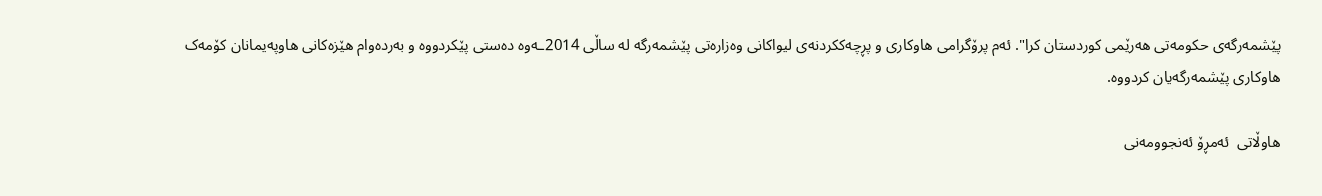پێشمەرگەی حکومەتی هەرێمی کوردستان کرا". ئەم پرۆگرامی هاوکاری و پڕچەککردنەی لیواکانی وەزارەتی پێشمەرگە لە ساڵی 2014ـەوە دەستی پێکردووە و بەردەوام هێزەکانی هاوپەیمانان کۆمەک هاوکاری پێشمەرگەیان کردووە.

هاوڵاتى  ئەمڕۆ ئەنجوومەنى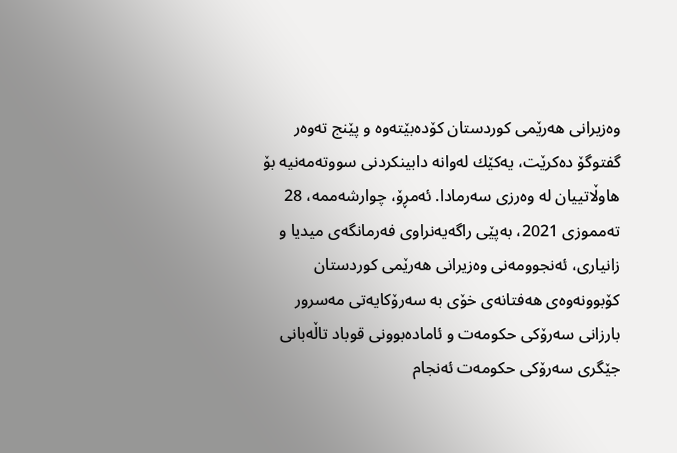وەزیرانى هەرێمى کوردستان کۆدەبێتەوە و پێنج تەوەر گفتوگۆ دەكرێت، یەكێك لەوانە دابینکردنی سووتەمەنیە بۆ هاوڵاتییان لە وەرزی سەرمادا. ئەمڕۆ، چوارشەممە، 28 تەمموزی 2021، بەپێی راگەیەنراوى فەرمانگەی میدیا و زانیاری، ئەنجوومەنی وەزیرانی هەرێمی کوردستان کۆبوونەوەی هەفتانەی خۆی بە سەرۆکایەتی مەسرور بارزانی سەرۆکی حکومەت و ئامادەبوونی قوباد تاڵەبانی جێگری سەرۆکی حکومەت ئەنجام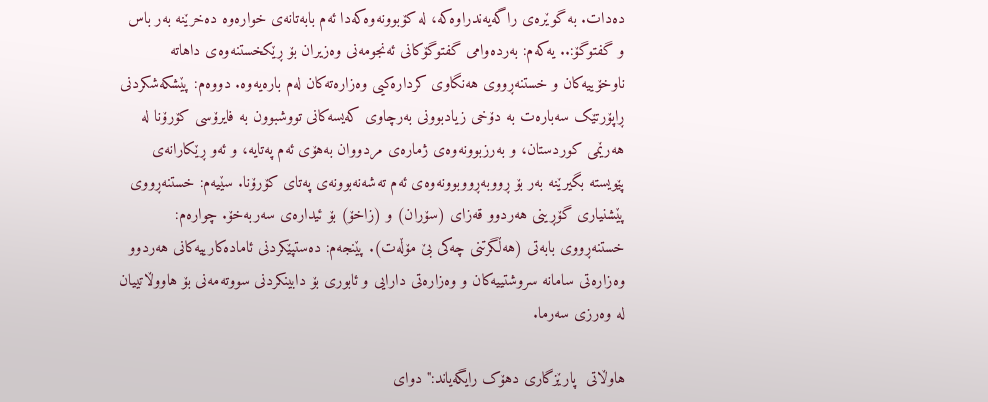دەدات. بە گوێرەی راگەیەندراوەکە، لە کۆبوونەوەکەدا ئەم بابەتانەی خوارەوە دەخرێنە بەر باس و گفتوگۆ:.. یەکەم: بەردەوامی گفتوگۆکانی ئەنجومەنی وەزیران بۆ ڕێکخستنەوەی داهاتە ناوخۆییەکان و خستنەڕووی هەنگاوی کردارەکیی وەزارەتەکان لەم بارەیەوە. دووەم: پێشکەشکردنی ڕاپۆرتێک سەبارەت بە دۆخی زیادبوونی بەرچاوی کەیسەکانی تووشبوون بە فایرۆسی کۆرۆنا لە هەرێمی کوردستان، و بەرزبوونەوەی ژمارەی مردووان بەهۆی ئەم پەتایە، و ئەو ڕێکارانەی پێویستە بگیرێنە بەر بۆ ڕووبەڕووبوونەوەی ئەم تەشەنەبوونەی پەتای کۆرۆنا. سێیەم: خستنەڕووی پێشنیاری گۆڕینی هەردوو قەزای (سۆران) و (زاخۆ) بۆ ئیدارەی سەربەخۆ. چوارەم: خستنەڕووی بابەتی ‌(هەڵگرتنی چەکی بێ مۆڵەت). پێنجەم: دەستپێکردنی ئامادەکارییەکانی هەردوو وەزارەتی سامانە سروشتییەکان و وەزارەتی دارایی و ئابوری بۆ دابینکردنی سووتەمەنی بۆ هاووڵاتییان لە وەرزی سەرما.

هاوڵاتى  پارێزگاری دهۆک رایگه‌یاند:" دوای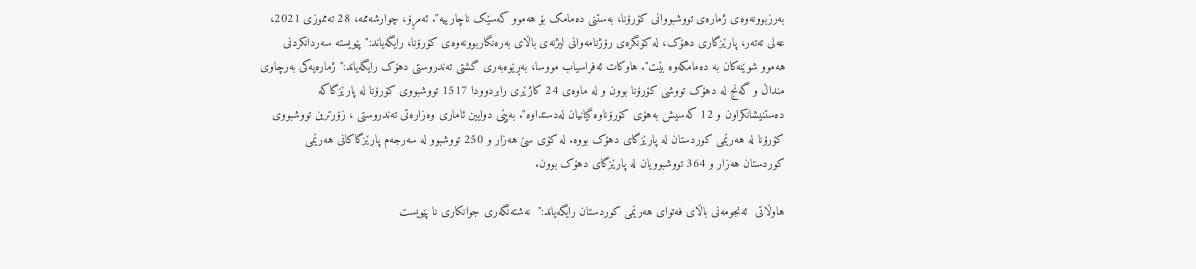بەرزبوونەوەی ژمارەی تووشبووانی کۆرۆنا، بەستنی دەمامک بۆ هەموو کەسێک ناچارییە". ئەمڕۆ، چوارشەممە، 28 تەمموزی 2021، عەلی تەتەر، پارێزگاری دهۆک، لە کۆنگرەی رۆژنامەوانی لیژنەی باڵای بەرەنگاربوونەوەی کۆرۆنا، رایگه‌یاند:" پێویستە سەردانکردنی هەموو شوێنەکان بە دەمامکەوە بێت". هاوكات ئەفراسیاب مووسا، بەڕێوەبەری گشتی تەندروستی دهۆک رایگەیاند:" ژمارەیەکی بەرچاوی منداڵ و گەنج لە دهۆک تووشی کۆرۆنا بوون و لە ماوەی 24 کاژێری رابردوودا 1517 تووشبووی کۆرۆنا لە پارێزگاکە دەستنیشانکراون و 12 کەسیش بەهۆی کۆرۆناوە گیانیان لەدستداوە". بەپێی دوایین ئاماری وەزارەتی تەندروستی ، زۆرترین تووشبووی کۆرۆنا لە هەرێمی کوردستان لە پارێزگای دهۆک بووە. لە کۆی سێ هەزار و 250 تووشبوو لە سەرجەم پارێزگاکانی هەرێمی کوردستان هەزار و 364 تووشبوویان لە پارێزگای دهۆک بوون.

هاوڵاتى  ئەنجومەنی باڵای فەتوای هەرێمی کوردستان رایگه‌یاند:"  نه‌شته‌نگه‌ری جوانكاری نا پێویست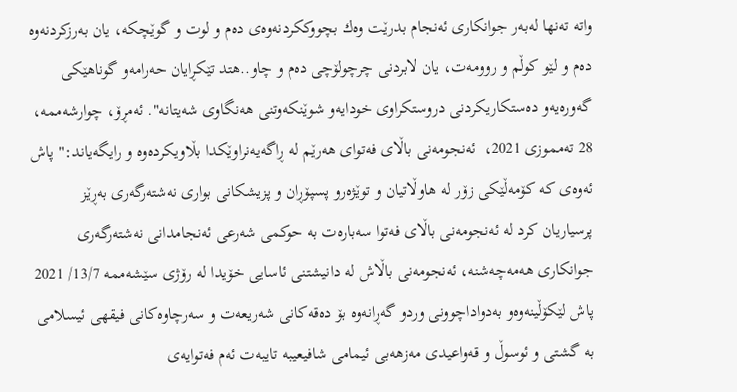واته‌ ته‌نها له‌به‌ر جوانكاری ئه‌نجام بدرێت وه‌ك بچووككردنه‌وه‌ی ده‌م و لوت و گوێچكه‌، یان به‌رزكردنه‌وه‌ ده‌م و لێو كوڵم و روومه‌ت، یان لابردنی چرچولۆچی ده‌م و چاو..هتد تێكڕایان حه‌رامه‌و گوناهێكی گه‌وره‌یه‌و ده‌ستكاریكردنی دروستكراوی خودایه‌و شوێنكه‌وتنی هه‌نگاوی شه‌یتانه‌". ئەمڕۆ، چوارشەممە، 28 تەمموزی 2021،  ئەنجومەنی باڵای فەتوای هەرێم لە ڕاگەیەنراوێكدا بڵاویكردەوە و رایگه‌یاند:" پاش ئه‌وه‌ی كه‌ كۆمه‌ڵێكی زۆر له‌ هاوڵاتیان و توێژه‌رو پسپۆڕان و پزیشكانی بواری نه‌شته‌رگه‌ری به‌ڕێز پرسیاریان كرد له‌ ئه‌نجومه‌نی باڵای فه‌توا سه‌باره‌ت به‌ حوكمی شه‌رعی ئه‌نجامدانی نه‌شته‌رگه‌ری جوانكاری هه‌مه‌چه‌شنه‌، ئه‌نجومه‌نی باڵاش له‌ دانیشتنی ئاسایی خۆیدا له‌ رۆژی سێشه‌ممه‌ 13/7/ 2021 پاش لێكۆڵینه‌وه‌و به‌دواداچوونی وردو گه‌ڕانه‌وه‌ بۆ ده‌قه‌كانی شه‌ریعه‌ت و سه‌رچاوه‌كانی فیقهی ئیسلامی به‌ گشتی و ئوسوڵ و قه‌واعیدی مه‌زهه‌بی ئیمامی شافیعیبه‌ تایبه‌ت ئه‌م فه‌توایه‌ی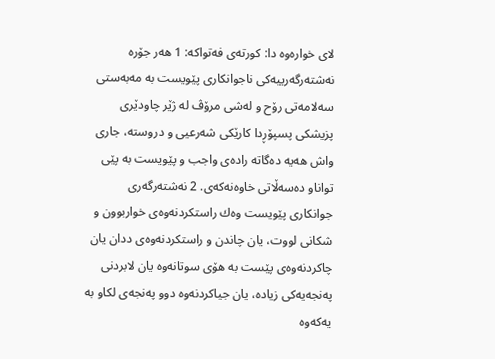لای خواره‌وه‌ دا: كورته‌ی فه‌تواكه‌: 1 هه‌ر جۆره‌ نه‌شته‌رگه‌رییه‌كی ناجوانكاری پێویست به‌ مه‌به‌ستی سه‌لامه‌تی رۆح و له‌شی مرۆڤ له‌ ژێر چاودێری پزیشكی پسپۆڕدا كارێكی شه‌رعیی و دروسته‌، جاری واش هه‌یه‌ ده‌گاته‌ راده‌ی واجب و پێویست به‌ پێی تواناو ده‌سه‌ڵاتی خاوه‌نه‌كه‌ی. 2 نه‌شته‌رگه‌ری جوانكاری پێویست وه‌ك راستكردنه‌وه‌ی خواربوون و شكانی لووت، یان چاندن و راستكردنه‌وه‌ی ددان یان چاكردنه‌وه‌ی پێست به‌ هۆی سوتانه‌وه‌ یان لابردنی په‌نجه‌یه‌كی زیاده‌، یان جیاكردنه‌وه‌ دوو په‌نجه‌ی لكاو به‌ یه‌كه‌وه‌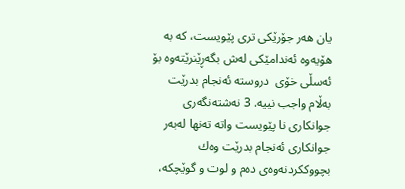یان هه‌ر جۆرێكی تری پێویست، كه‌ به‌ هۆیه‌وه‌ ئه‌ندامێكی له‌ش بگه‌ڕێنرێته‌وه‌ بۆ ئه‌سڵی خۆی  دروسته‌ ئه‌نجام بدرێت به‌ڵام واجب نییه‌. 3 نه‌شته‌نگه‌ری جوانكاری نا پێویست واته‌ ته‌نها له‌به‌ر جوانكاری ئه‌نجام بدرێت وه‌ك بچووككردنه‌وه‌ی ده‌م و لوت و گوێچكه‌،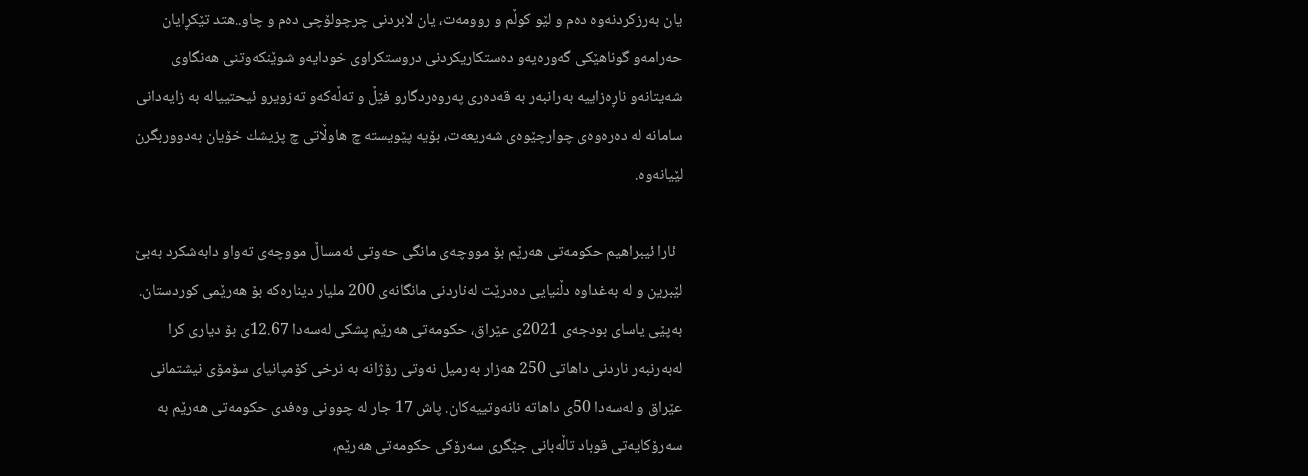یان به‌رزكردنه‌وه‌ ده‌م و لێو كوڵم و روومه‌ت، یان لابردنی چرچولۆچی ده‌م و چاو..هتد تێكڕایان حه‌رامه‌و گوناهێكی گه‌وره‌یه‌و ده‌ستكاریكردنی دروستكراوی خودایه‌و شوێنكه‌وتنی هه‌نگاوی شه‌یتانه‌و ناڕه‌زاییه‌ به‌رانبه‌ر به‌ قه‌ده‌ری په‌روه‌ردگارو فێڵ و ته‌ڵه‌كه‌و ته‌زویرو ئیحتییاله‌ به‌ زایه‌دانی سامانه‌ له‌ ده‌ره‌وه‌ی چوارچێوه‌ی شه‌ریعه‌ت، بۆیه‌ پێویسته‌ چ هاوڵاتی چ پزیشك خۆیان به‌دووربگرن لێیانه‌وه‌.

  ئارا ئیبراهیم حكومەتی هەرێم بۆ مووچەی مانگی حەوتی ئەمساڵ مووچەی تەواو دابەشكرد بەبێ لێبرین و لە بەغداوە دڵنیایی دەدرێت لەناردنی مانگانەی 200 ملیار دینارەكە بۆ هەرێمی كوردستان. بەپێی یاسای بودجەی 2021ی عێراق، حكومەتی هەرێم پشكی لەسەدا 12.67ی بۆ دیاری كرا لەبەرنبەر ناردنی داهاتی 250 هەزار بەرمیل نەوتی رۆژانە بە نرخی كۆمپانیای سۆمۆی نیشتمانی عێراق و لەسەدا 50ی داهاتە نانەوتییەكان. پاش 17 جار لە چوونی وەفدی حكومەتی هەرێم بە سەرۆكایەتی قوباد تاڵەبانی جێگری سەرۆكی حكومەتی هەرێم،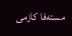مستەفا كازمی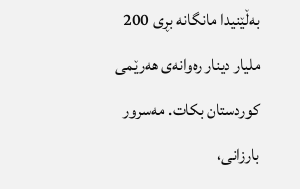بەڵێنیدا مانگانە بڕی 200 ملیار دینار رەوانەی هەرێمی كوردستان بكات. مەسرور بارزانی،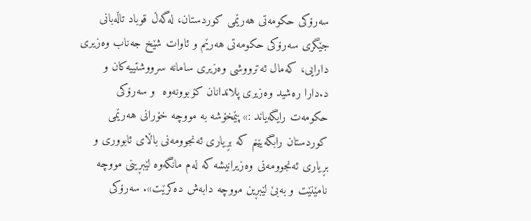سەرۆكی حكومەتی هەرێمی كوردستان، لەگەڵ قوباد تاڵەبانی جێگری سەرۆكی حكومەتی هەرێم و ئاوات شێخ جەناب وەزیری دارایی، كەمال ئەترووشی وەزیری سامانە سرووشتییەكان و د.دارا رەشید وەزیری پلاندانان كۆبوونەوە  و سەرۆكی حكومەت رایگەیاند :» پێمخۆشە بە مووچە خۆرانی هەرێمی كوردستان رابگەیێنم كە بڕیاری ئەنجوومەنی باڵای ئابووری و بڕیاری ئەنجوومەنی وەزیرانیشە كە لەم مانگەوە لێبڕینی مووچە نامێنێت و بەبێ لێبڕین مووچە دابەش دەكرێت». سەرۆكی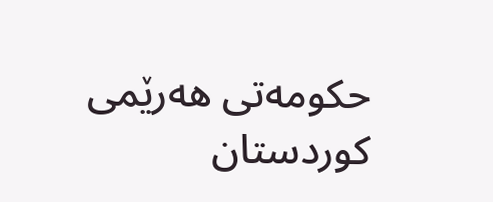حكومەتی هەرێمی كوردستان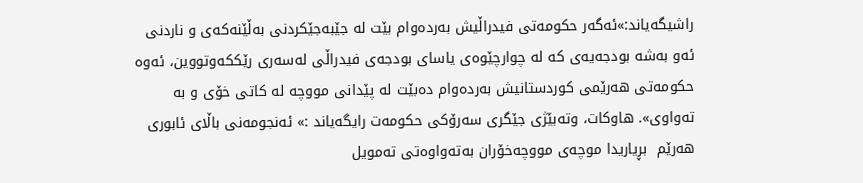راشیگەیاند:»ئەگەر حكومەتی فیدراڵیش بەردەوام بێت لە جێبەجێكردنی بەڵێنەكەی و ناردنی ئەو بەشە بودجەیەی كە لە چوارچێوەی یاسای بودجەی فیدراڵی لەسەری رێككەوتووین، ئەوە حكومەتی هەرێمی كوردستانیش بەردەوام دەبێت لە پێدانی مووچە لە كاتی خۆی و بە تەواوی». هاوكات، ‌وتەبێژی جێگری سە‌رۆكی حكومە‌ت رایگەیاند :» ئە‌نجومە‌نی باڵای ئابوری ھە‌رێم  بڕیاریدا موچە‌ی مووچە‌خۆران بە‌تە‌واوە‌تی تە‌مویل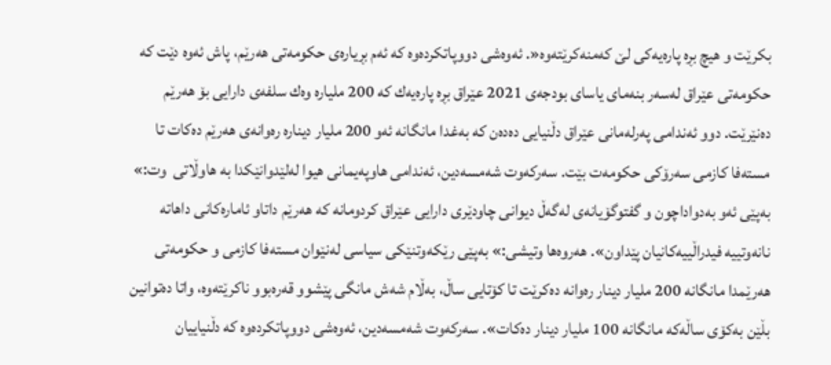بكرێت و ھیچ بڕە‌ پارە‌یە‌كی لێ كە‌منە‌كرێتە‌وە‌«. ئەوەشی دووپاتكردەوە كە ئە‌م بڕیارە‌ی حكومە‌تی ھە‌رێم، پاش ئە‌وە‌ دێت كە‌ حكومە‌تی عێراق لە‌سە‌ر بنە‌مای یاسای بودجە‌ی 2021 عێراق بڕە‌ پارە‌یە‌ك كە‌ 200 ملیارە‌ وە‌ك سلفە‌ی دارایی بۆ ھە‌رێم دە‌نێرێت. دوو ئەندامی پەرلەمانی عێراق دڵنیایی دەدەن كە بەغدا مانگانە ئەو 200 ملیار دینارە رەوانەی هەرێم دەكات تا مستەفا كازمی سەرۆكی حكومەت بێت. سەركەوت شەمسەدین، ئەندامی هاوپەیمانی هیوا لەلێدوانێكدا بە هاوڵاتى  وت:» بەپێی ئەو بەدواداچون و گفتوگۆیانەی لەگەڵ دیوانی چاودێری دارایی عێراق كردومانە كە هەرێم داتاو ئامارەكانی داهاتە نانەوتییە فیدراڵییەكانیان پێداون». هەروەها وتیشی:» بەپێی رێكەوتنێكی سیاسی لەنێوان مستەفا كازمی و حكومەتی هەرێمدا مانگانە 200 ملیار دینار رەوانە دەكرێت تا كۆتایی ساڵ، بەڵام شەش مانگی پێشوو قەرەبوو ناكرێتەوە، واتا دەتوانین بڵێن بەكۆی ساڵەكە مانگانە 100 ملیار دینار دەكات». سەركەوت شەمسەدین، ئەوەشی دووپاتكردەوە كە دڵنیاییان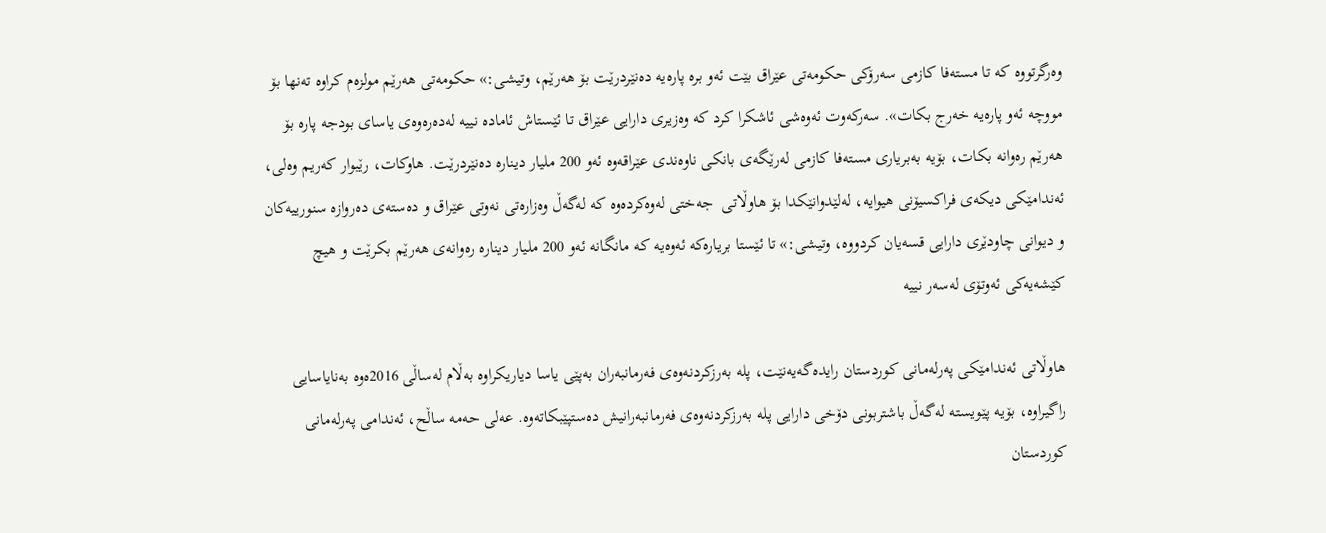وەرگرتووە كە تا مستەفا كازمی سەرۆكی حكومەتی عێراق بێت ئەو برە پارەیە دەنێردرێت بۆ هەرێم، وتیشی:» حكومەتی هەرێم مولزەم كراوە تەنها بۆ مووچە ئەو پارەیە خەرج بكات». سەركەوت ئەوەشی ئاشكرا كرد كە وەزیری دارایی عێراق تا ئێستاش ئامادە نییە لەدەرەوەی یاسای بودجە پارە بۆ هەرێم رەوانە بكات، بۆیە بەبریاری مستەفا كازمی لەرێگەی بانكی ناوەندی عێراقەوە ئەو 200 ملیار دینارە دەنێردرێت. هاوكات، رێبوار كەریم وەلی، ئەندامێكی دیكەی فراكسیۆنی هیوایە، لەلێدوانێكدا بۆ هاوڵاتى  جەختی لەوەكردەوە كە لەگەڵ وەزارەتی نەوتی عێراق و دەستەی دەروازە سنورییەكان و دیوانی چاودێری دارایی قسەیان كردووە، وتیشی:» تا ئێستا بریارەكە ئەوەیە كە مانگانە ئەو 200 ملیار دینارە رەوانەی هەرێم بكرێت و هیچ كێشەیەكی ئەوتۆی لەسەر نییە

هاوڵاتى ئه‌ندامێکى په‌رله‌مانى کوردستان رایده‌گه‌یه‌نێت، پله‌ به‌رزکردنه‌وه‌ى فه‌رمانبه‌ران به‌پێى یاسا دیاریکراوه‌ به‌ڵام له‌ساڵى 2016ه‌وه‌ به‌نایاسایى راگیراوه‌، بۆیه‌ پێویسته‌ له‌گه‌ڵ باشتربونى دۆخى دارایى پله‌ به‌رزکردنه‌وه‌ى فه‌رمانبه‌رانیش ده‌ستپێبکاته‌وه‌. عه‌لى حه‌مه‌ ساڵح، ئه‌ندامى په‌رله‌مانى کوردستان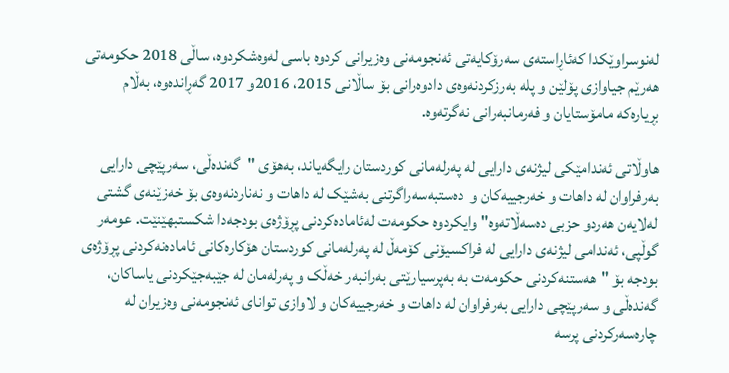له‌نوسراوێکدا که‌ئاڕاسته‌ى سه‌رۆکایه‌تى ئه‌نجومه‌نى وه‌زیرانى کردوه‌ باسى له‌وه‌شکردوه‌، ساڵى 2018 حکومه‌تى هه‌رێم جیاوازى پۆلێن و پله‌ به‌رزکردنه‌وه‌ى دادوه‌رانى بۆ ساڵانى 2015، 2016و 2017 گه‌ڕانده‌وه‌، به‌ڵام بڕیاره‌که‌ مامۆستایان و فه‌رمانبه‌رانى نه‌گرته‌وه‌.

هاوڵاتى ئه‌ندامێکى لیژنه‌ى دارایى له‌ په‌رله‌مانى کوردستان رایگه‌یاند، به‌هۆى "گه‌نده‌ڵى، سه‌رپێچى دارایى به‌رفراوان له‌ داهات و خه‌رجییه‌کان و  ده‌ستبه‌سه‌راگرتنى به‌شێک له‌ داهات و نه‌ناردنه‌وه‌ى بۆ خه‌زێنه‌ى گشتى له‌لایه‌ن هه‌ردو حزبى ده‌سه‌ڵاته‌وه‌" وایکردوه‌ حکومه‌ت له‌ئاماده‌کردنى پڕۆژه‌ى بودجه‌دا شکستبهێنێت. عومه‌ر گوڵپى، ئه‌ندامى لیژنه‌ى دارایى له‌ فراکسیۆنى کۆمه‌ڵ له‌ په‌رله‌مانى کوردستان هۆکاره‌کانى ئاماده‌نه‌کردنى پڕۆژه‌ى بودجه‌ بۆ "هه‌ستنه‌کردنى حکومه‌ت به‌ به‌پرسیارێتى به‌رانبه‌ر خه‌ڵک و په‌رله‌مان له‌ جێبه‌جێکردنى یاساکان، گه‌نده‌ڵى و سه‌رپێچى دارایى به‌رفراوان له‌ داهات و خه‌رجییه‌کان و لاوازى تواناى ئه‌نجومه‌نى وه‌زیران له‌ چاره‌سه‌رکردنى پرسه‌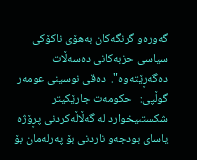گه‌وره‌و گرنگه‌کان به‌هۆى ناکۆکى سیاسى حزبه‌کانى ده‌سه‌ڵات ده‌گه‌ڕێته‌وه‌".  ده‌قى نوسینى عومه‌ر گوڵپى:   حکومه‌ت جارێکیتر شکستىیخوارد له‌ گه‌ڵاڵه‌کردنى پڕۆژه‌ یاساى بودجه‌و ناردنى بۆ په‌رله‌مان بۆ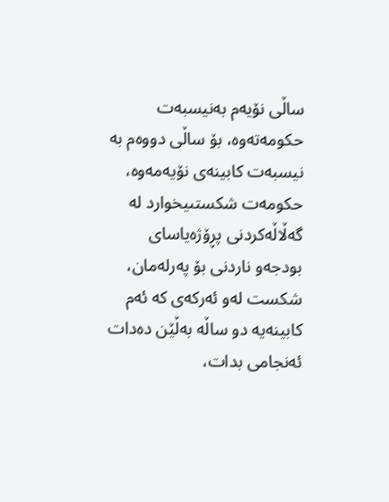ساڵى نۆیه‌م به‌نیسبه‌ت حکومه‌ته‌وه‌، بۆ ساڵى دووه‌م به‌ نیسبه‌ت کابینه‌ى نۆیه‌مه‌وه‌، حکومه‌ت شکستىیخوارد له‌ گه‌ڵاڵه‌کردنى پڕۆژه‌یاساى بودجه‌و ناردنى بۆ په‌رله‌مان، شکست له‌و ئه‌رکه‌ى که‌ ئه‌م کابینه‌یه‌ دو ساڵه‌ به‌ڵێن ده‌دات ئه‌نجامى بدات،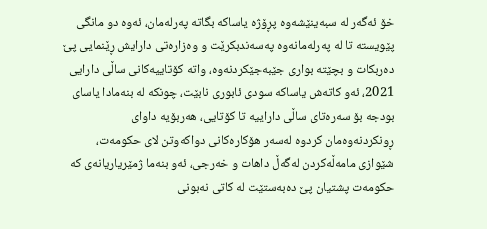خۆ ئه‌گه‌ر له‌ سبه‌ینێشه‌وه‌ پڕۆژه‌ یاساکه‌ بگاته‌ په‌رله‌مان، ئه‌وه‌ دو مانگى پێویسته‌ تا له‌ په‌رله‌مانه‌وه‌ په‌سه‌ندبکرێت و وه‌زاره‌تى دارایش ڕێنمایى پێ ده‌ربکات و بچێته‌ بوارى جێبه‌جێکردنه‌وه‌، واته‌ کۆتاییه‌کانى ساڵى دارایى 2021، ئه‌و کاته‌ش یاساکه‌ سودى ئابورى نابێت، چونکه‌ له‌ بنه‌مادا یاساى بودجه‌ بۆ سه‌ره‌تاى ساڵى داراییه‌ تا کۆتایى، هه‌ربۆیه‌ داواى ڕونکردنه‌وه‌مان کردوه‌ له‌سه‌ر هۆکاره‌کانى دواکه‌وتن لاى حکومه‌ت، شێوازى مامه‌ڵه‌کردن له‌گه‌ڵ داهات و خه‌رجى، ئه‌و بنه‌ما ژمێریاریانه‌ى که‌ حکومه‌ت پشتیان پێ ده‌به‌ستێت له‌ کاتى نه‌بونى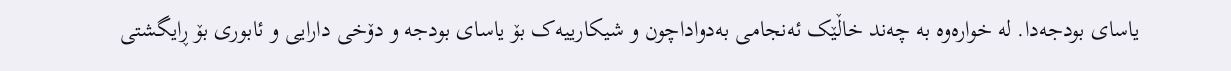یاساى بودجه‌دا. له‌ خواره‌وه‌ به‌ چه‌ند خاڵێک ئه‌نجامى به‌دواداچون و شیکارییه‌ک بۆ یاساى بودجه‌ و دۆخى دارایى و ئابورى بۆ ڕایگشتى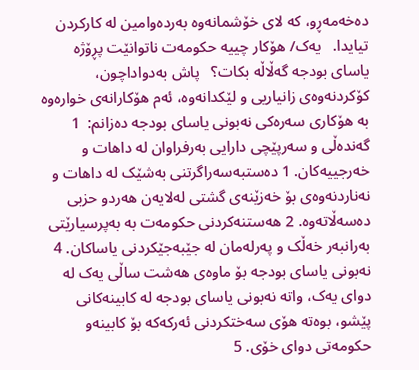ده‌خه‌مه‌ڕو، که‌ لاى خۆشمانه‌وه‌ به‌رده‌وامین له‌ کارکردن تیایدا.   یه‌ک/ هۆکار چییه‌ حکومه‌ت ناتوانێت پڕۆژه‌ یاساى بودجه‌ گه‌ڵاڵه‌ بکات؟   پاش به‌دواداچون، کۆکردنه‌وه‌ى زانیاریى و لێکدانه‌وه‌، ئه‌م هۆکارانه‌ى خواره‌وه‌ به‌ هۆکارى سه‌ره‌کى نه‌بونى یاساى بودجه‌ ده‌زانم:  1 گه‌نده‌ڵى و سه‌رپێچى دارایى به‌رفراوان له‌ داهات و خه‌رجییه‌کان. 1 ده‌ستبه‌سه‌راگرتنى به‌شێک له‌ داهات و نه‌ناردنه‌وه‌ى بۆ خه‌زێنه‌ى گشتى له‌لایه‌ن هه‌ردو حزبى ده‌سه‌ڵاته‌وه‌. 2 هه‌ستنه‌کردنى حکومه‌ت به‌ به‌پرسیارێتى به‌رانبه‌ر خه‌ڵک و په‌رله‌مان له‌ جێبه‌جێکردنى یاساکان. 4 نه‌بونى یاساى بودجه‌ بۆ ماوه‌ى هه‌شت ساڵى یه‌ک له‌ دواى یه‌ک، واته‌ نه‌بونى یاساى بودجه‌ له‌ کابینه‌کانى پێشو، بوه‌ته‌ هۆى سه‌ختکردنى ئه‌رکه‌که‌ بۆ کابینه‌و حکومه‌تى دواى خۆى. 5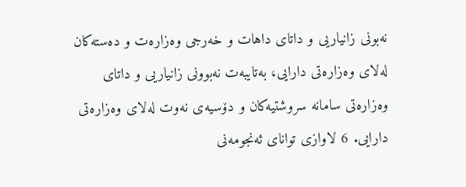نه‌بونى زانیاریى و داتاى داهات و خه‌رجى وه‌زاره‌ت و ده‌سته‌کان له‌لاى وه‌زاره‌تى دارایى، به‌تایبه‌ت نه‌بوونى زانیاریى و داتاى وه‌زاره‌تى سامانه‌ سروشتیه‌کان و دۆسیه‌ى نه‌وت له‌لاى وه‌زاره‌تى دارایى. 6 لاوازى تواناى ئه‌نجومه‌نى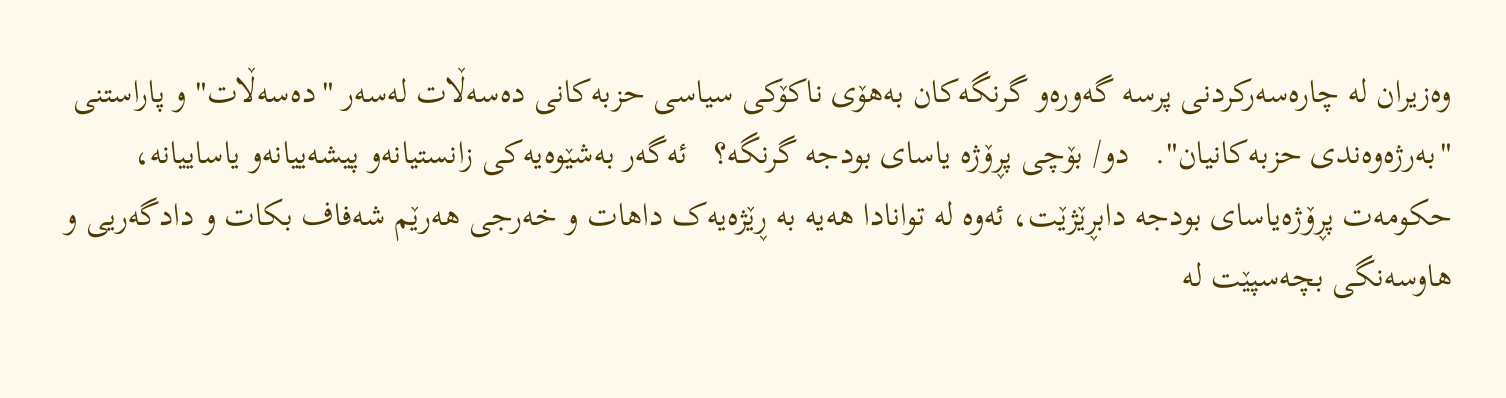وه‌زیران له‌ چاره‌سه‌رکردنى پرسه‌ گه‌وره‌و گرنگه‌کان به‌هۆى ناکۆکى سیاسى حزبه‌کانى ده‌سه‌ڵات له‌سه‌ر "ده‌سه‌ڵات" و پاراستنى "به‌رژه‌وه‌ندى حزبه‌کانیان".   دو/ بۆچى پڕۆژه‌ یاساى بودجه‌ گرنگه‌؟   ئه‌گه‌ر به‌شێوه‌یه‌کى زانستیانه‌و پیشه‌ییانه‌و یاساییانه‌، حکومه‌ت پڕۆژه‌یاساى بودجه‌ دابڕێژێت، ئه‌وه‌ له‌ توانادا هه‌یه‌ به‌ ڕێژه‌یه‌ک داهات و خه‌رجى هه‌رێم شه‌فاف بکات و دادگه‌ریى و هاوسه‌نگى بچه‌سپێت له‌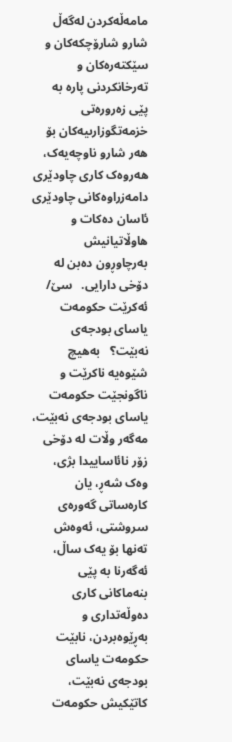مامه‌ڵه‌کردن له‌گه‌ڵ شارو شارۆچکه‌کان و سێکته‌ره‌کان و ته‌رخانکردنى پاره‌ به‌ پێى زه‌روره‌تى خزمه‌تگوزارىیه‌کان بۆ هه‌ر شارو ناوچه‌یه‌ک، هه‌روه‌ک کارى چاودێرى دامه‌زراوه‌کانى چاودێرى ئاسان ده‌کات و هاوڵاتیانیش به‌رچاوڕون ده‌بن له‌ دۆخى دارایى.   سێ/ ئه‌کرێت حکومه‌ت یاساى بودجه‌ى نه‌بێت؟   به‌هیچ شێوه‌یه‌ ناکرێت و ناگونجێت حکومه‌ت یاساى بودجه‌ى نه‌بێت، مه‌گه‌ر وڵات له‌ دۆخى زۆر نائاساییدا بژى، وه‌ک شه‌ڕ، یان کاره‌ساتى گه‌وره‌ى سروشتى، ئه‌وه‌ش ته‌نها بۆ یه‌ک ساڵ، ئه‌گه‌رنا به‌ پێى بنه‌ماکانى کارى ده‌وڵه‌تدارى و به‌ڕێوه‌بردن، نابێت حکومه‌ت یاساى بودجه‌ى نه‌بێت، کاتێکیش حکومه‌ت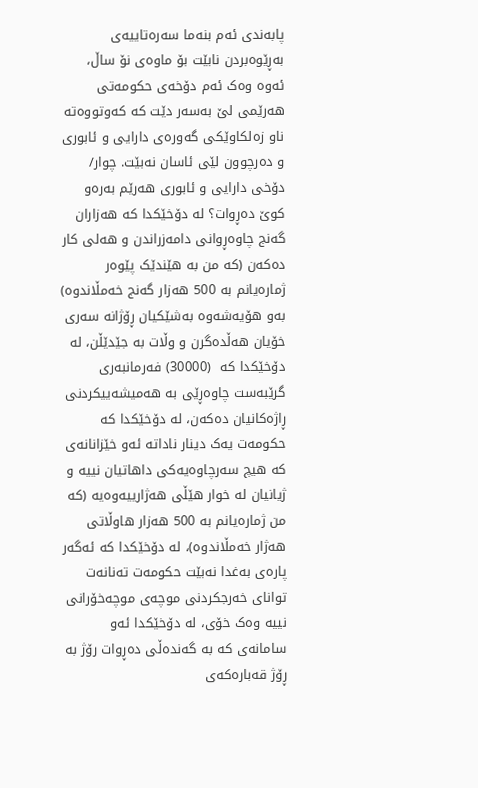پابه‌ندى ئه‌م بنه‌ما سه‌ره‌تاییه‌ى به‌ڕێوه‌بردن نابێت بۆ ماوه‌ى نۆ ساڵ، ئه‌وه‌ وه‌ک ئه‌م دۆخه‌ى حکومه‌تى هه‌رێمى لێ به‌سه‌ر دێت که‌ که‌وتووه‌ته‌ ناو زه‌لکاوێکى گه‌وره‌ى دارایى و ئابورى و ده‌رچوون لێى ئاسان نه‌بێت. چوار/ دۆخى دارایى و ئابورى هه‌رێم به‌ره‌و کوێ ده‌ڕوات؟ له‌ دۆخێکدا که‌ هه‌زاران گه‌نج چاوه‌ڕوانى دامه‌زراندن و هه‌لى کار ده‌که‌ن (که‌ من به‌ هێندێک پێوه‌ر ژماره‌یانم به‌ 500 هه‌زار گه‌نج خه‌مڵاندوه‌) به‌و هۆیه‌شه‌وه‌ به‌شێکیان ڕۆژانه‌ سه‌رى خۆیان هه‌ڵده‌گرن و وڵات به‌ جێدێڵن، له‌ دۆخێکدا که‌  (30000) فه‌رمانبه‌رى گرێبه‌ست چاوه‌ڕێى به‌ هه‌میشه‌ییکردنى ڕاژه‌کانیان ده‌که‌ن، له‌ دۆخێکدا که‌ حکومه‌ت یه‌ک دینار ناداته‌ ئه‌و خێزانانه‌ى که‌ هیچ سه‌رچاوه‌یه‌کى داهاتیان نییه‌ و ژیانیان له‌ خوار هێڵى هه‌ژارییه‌وه‌یه‌ (که‌ من ژماره‌یانم به‌ 500 هه‌زار هاوڵاتى هه‌ژار خه‌مڵاندوه‌)، له‌ دۆخێکدا که‌ ئه‌گه‌ر پاره‌ى به‌غدا نه‌بێت حکومه‌ت ته‌نانه‌ت تواناى خه‌رجکردنى موچه‌ى موچه‌خۆرانى نییه‌ وه‌ک خۆى، له‌ دۆخێکدا ئه‌و سامانه‌ى که‌ به‌ گه‌نده‌ڵى ده‌ڕوات رۆژ به‌ ڕۆژ قه‌باره‌که‌ى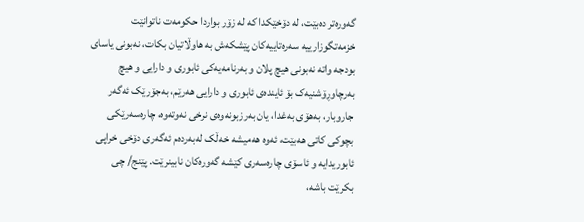گه‌وره‌تر ده‌بێت، له‌ دۆخێکدا که‌ له‌ زۆر بواردا حکومه‌ت ناتوانێت خزمه‌تگوزارییه‌ سه‌ره‌تاییه‌کان پێشکه‌ش به‌ هاوڵاتیان بکات، نه‌بونى یاساى بودجه‌ واته‌ نه‌بونى هیچ پلان و به‌رنامه‌یه‌کى ئابورى و دارایى و هیچ به‌رچاوڕۆشنیه‌ک بۆ ئاینده‌ى ئابورى و دارایى هه‌رێم، به‌جۆرێک ئه‌گه‌ر جاروبار، به‌هۆى به‌غدا، یان به‌رزبونه‌وه‌ى نرخى نه‌وته‌وه‌، چاره‌سه‌رێکى بچوکى کاتى هه‌بێت، ئه‌وه‌ هه‌میشه‌ خه‌ڵک له‌به‌رده‌م ئه‌گه‌رى دۆخى خراپى ئابوریدایه‌ و ئاسۆى چاره‌سه‌رى کێشه‌ گه‌وره‌کان نابینرێت. پێنج/ چى بکرێت باشه‌،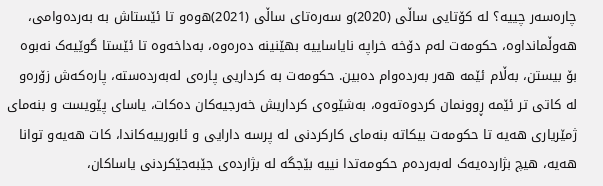چاره‌سه‌ر چییه‌؟ له‌ کۆتایى ساڵى (2020)و سه‌ره‌تاى ساڵى (2021)ه‌وه‌و تا ئێستاش به‌ به‌رده‌وامى، هه‌وڵمانداوه‌، حکومه‌ت له‌م دۆخه‌ خراپه‌ نایاساییه‌ بهێنینه‌ ده‌ره‌وه‌، به‌داخه‌وه‌ تا ئێستا گوێیه‌ک نه‌بوه‌ بۆ بیستن، به‌ڵام ئێمه‌ هه‌ر به‌رده‌وام ده‌بین. حکومه‌ت به‌ کرداریى پاره‌ى له‌به‌رده‌سته‌، پاره‌که‌ش زۆره‌و له‌ کاتى تر ئێمه‌ ڕوونمان کردوه‌ته‌وه‌، به‌شێوه‌ى کرداریش خه‌رجیه‌کان ده‌کات، یاساى پێویست و بنه‌ماى ژمێریارى هه‌یه‌ تا حکومه‌ت بیکاته‌ بنه‌ماى کارکردنى له‌ پرسه‌ دارایى و ئابورییه‌کاندا، کات هه‌یه‌و توانا هه‌یه‌، هیچ بژارده‌یه‌ک له‌به‌رده‌م حکومه‌تدا نییه‌ بێجگه‌ له‌ بژارده‌ى جێبه‌جێکردنى یاساکان،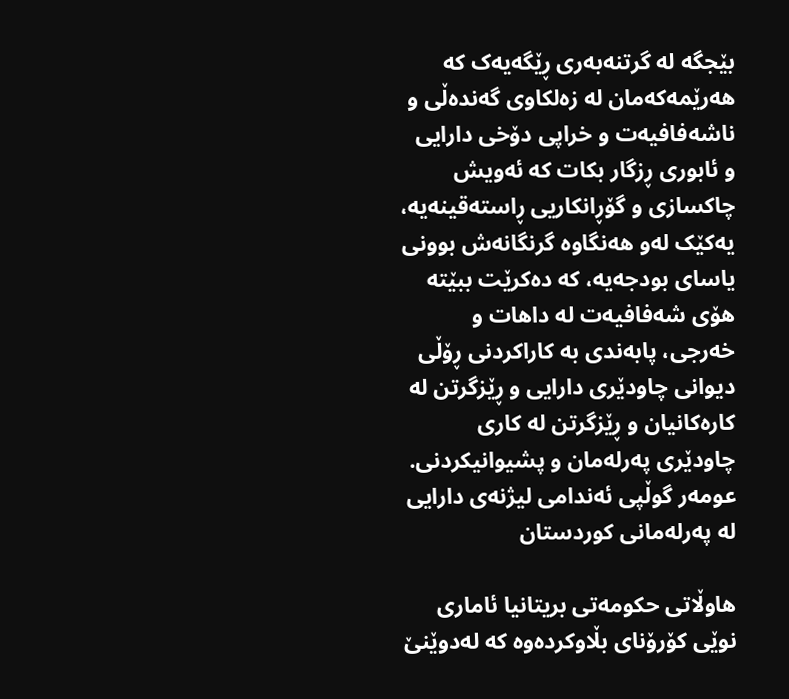بێجگه‌ له‌ گرتنه‌به‌رى ڕێگه‌یه‌ک که‌ هه‌رێمه‌که‌مان له‌ زه‌لکاوى گه‌نده‌ڵى و ناشه‌فافیه‌ت و خراپى دۆخى دارایى و ئابورى ڕزگار بکات که‌ ئه‌ویش چاکسازى و گۆڕانکاریى ڕاسته‌قینه‌یه‌، یه‌کێک له‌و هه‌نگاوه‌ گرنگانه‌ش بوونى یاساى بودجه‌یه‌، که‌ ده‌کرێت ببێته‌ هۆى شه‌فافیه‌ت له‌ داهات و خه‌رجى، پابه‌ندى به‌ کاراکردنى ڕۆڵى دیوانى چاودێرى دارایى و ڕێزگرتن له‌ کاره‌کانیان و ڕێزگرتن له‌ کارى چاودێرى په‌رله‌مان و پشیوانیکردنى. عومه‌ر گوڵپى ئه‌ندامى لیژنه‌ى دارایى له‌ په‌رله‌مانى کوردستان

هاوڵاتى حکومه‌تى بریتانیا ئامارى نوێى کۆرۆناى بڵاوکرده‌وه‌ که‌ له‌دوێنێ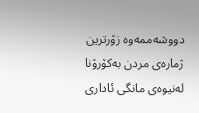دووشه‌ممه‌وه‌ زۆرترین ژماره‌ى مردن به‌کۆرۆنا له‌نیوه‌ى مانگى ئادارى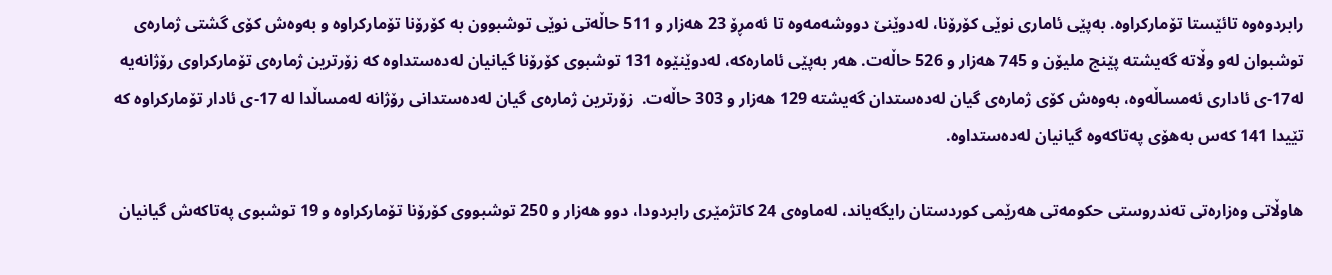رابردوه‌وه‌ تائێستا تۆمارکراوه‌. به‌پێى ئامارى نوێى کۆرۆنا، له‌دوێنێ دووشه‌مه‌وه‌ تا ئه‌مڕۆ 23 هه‌زار و 511 حاڵه‌تى نوێى توشبوون به‌ کۆرۆنا تۆمارکراوه‌ و به‌وه‌ش کۆى گشتى ژماره‌ى توشبوان له‌و وڵاته‌ گه‌یشته‌ پێنج ملیۆن و 745 هه‌زار و 526 حاڵه‌ت. هه‌ر به‌پێى ئاماره‌که‌، له‌دوێنێوه‌ 131 توشبوى کۆرۆنا گیانیان له‌ده‌ستداوه‌ که‌ زۆرترین ژماره‌ى تۆمارکراوى رۆژانه‌یه‌ له‌17-ى ئادارى ئه‌مساڵه‌وه‌، به‌وه‌ش کۆى ژماره‌ى گیان له‌ده‌ستدان گه‌یشته‌ 129 هه‌زار و 303 حاڵه‌ت.  زۆرترین ژماره‌ى گیان له‌ده‌ستدانى رۆژانه‌ له‌مساڵدا له‌ 17-ى ئادار تۆمارکراوه‌ که‌ تێیدا 141 که‌س به‌هۆى په‌تاکه‌وه‌ گیانیان له‌ده‌ستداوه‌.

هاوڵاتى وه‌زاره‌تى ته‌ندروستى حکومه‌تى هه‌رێمى کوردستان رایگه‌یاند، له‌ماوه‌ى 24 کاتژمێرى رابردودا، دوو هه‌زار و 250 توشبووى کۆرۆنا تۆمارکراوه‌ و 19 توشبوى په‌تاکه‌ش گیانیان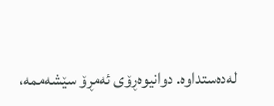له‌ده‌ستداوه‌. دوانیوه‌ڕۆى ئه‌مڕۆ سێشه‌ممه‌،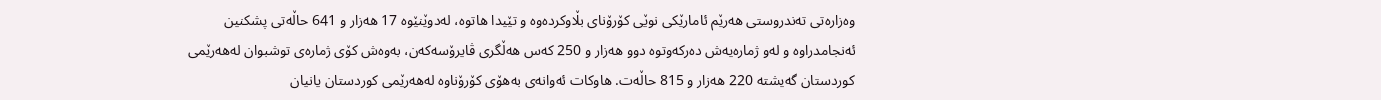وه‌زاره‌تى ته‌ندروستى هه‌رێم ئامارێکى نوێى کۆرۆناى بڵاوکرده‌وه‌ و تێیدا هاتوه‌، له‌دوێنێوه‌ 17 هه‌زار و 641 حاڵه‌تى پشکنین ئه‌نجامدراوه‌ و له‌و ژماره‌یه‌ش ده‌رکه‌وتوه‌ دوو هه‌زار و 250 که‌س هه‌ڵگرى ڤایرۆسه‌که‌ن، به‌وه‌ش کۆى ژماره‌ى توشبوان له‌هه‌رێمى کوردستان گه‌یشته‌ 220 هه‌زار و 815 حاڵه‌ت. هاوکات ئه‌وانه‌ى به‌هۆى کۆرۆناوه‌ له‌هه‌رێمى کوردستان یانیان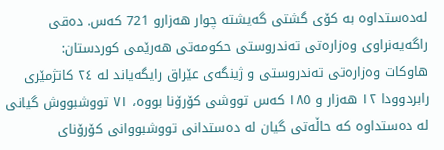له‌ده‌ستداوه‌ به‌ کۆى گشتى گه‌یشته‌ چوار هه‌زارو 721 که‌س. ده‌قى راگه‌یه‌نراوى وه‌زاره‌تى ته‌ندروستى حکومه‌تى هه‌رێمى کوردستان:       هاوکات وەزارەتی تەندروستی و ژینگەی عێراق رایگەیاند لە ٢٤ کاتژمێری رابردوودا ١٢ هەزار و ١٨٥ کەس تووشی کۆرۆنا بووە، ٧١ تووشبووش گیانی لە دەستداوە کە حاڵەتی گیان لە دەستدانی تووشبووانی کۆرۆنای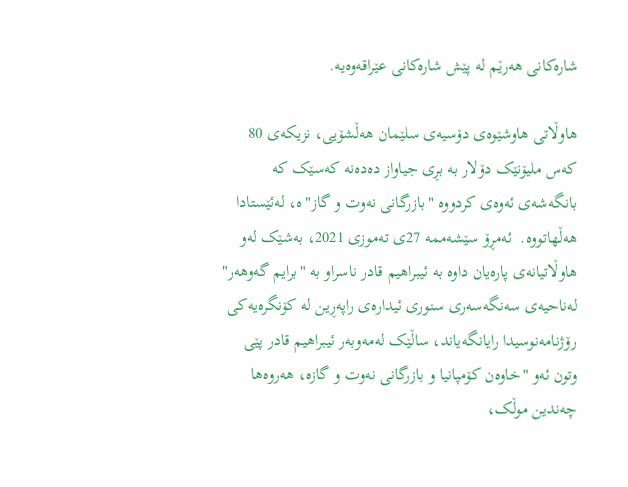شارەکانی هەرێم لە پێش شارەکانی عێراقەوەیە.

هاوڵاتى هاوشێوه‌ى دۆسیه‌ى سلێمان هه‌ڵشۆیی، نزیکه‌ى 80 که‌س ملیۆنێک دۆلار به‌ بڕى جیاواز ده‌ده‌نه‌ که‌سێک که‌ بانگه‌شه‌ى ئه‌وه‌ى کردووه‌ "بازرگانى نه‌وت و گاز"ه‌، له‌ئێستادا هه‌ڵهاتووه‌.  ئه‌مڕۆ سێشه‌ممه‌ 27ى ته‌موزى 2021، به‌شێک له‌و هاوڵاتیانه‌ى پاره‌یان داوه‌ به‌ ئیبراهیم قادر ناسراو به‌ "برایم گه‌وهه‌ر" له‌ناحیه‌ى سه‌نگه‌سه‌رى سنورى ئیداره‌ى راپه‌ڕین له‌ کۆنگره‌یه‌کى رۆژنامه‌نوسیدا رایانگه‌یاند، ساڵێک له‌مه‌وبه‌ر ئیبراهیم قادر پێى وتون ئه‌و "خاوه‌ن کۆمپانیا و بازرگانى نه‌وت و گازه‌، هه‌روه‌ها چه‌ندین موڵک،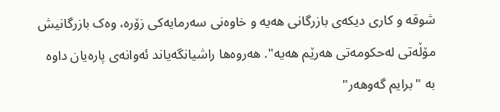شوقه‌ و کارى دیکه‌ى بازرگانى هه‌یه‌ و خاوه‌نى سه‌رمایه‌کى زۆره‌، وه‌ک بازرگانیش مۆڵه‌تى له‌حکومه‌تى هه‌رێم هه‌یه‌". هه‌روه‌ها راشیانگه‌یاند ئه‌وانه‌ى پاره‌یان داوه‌ به‌ "برایم گه‌وهه‌ر"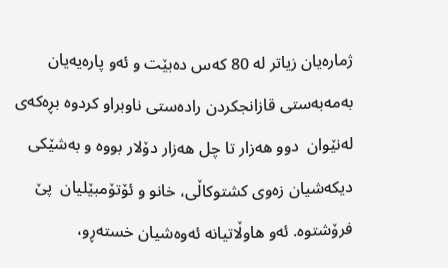ژماره‌یان زیاتر له‌ 80 که‌س ده‌بێت و ئه‌و پاره‌یه‌یان به‌مه‌به‌ستى قازانجکردن راده‌ستى ناوبراو کردوه‌ بڕه‌که‌ى له‌نێوان  دوو هه‌زار تا چل هه‌زار دۆلار بووه‌ و به‌شێکى دیکه‌شیان زه‌وى کشتوکاڵی، خانو و ئۆتۆمبێلیان  پێ فرۆشتوه‌. ئه‌و هاوڵاتیانه‌ ئه‌وه‌شیان خسته‌ڕو،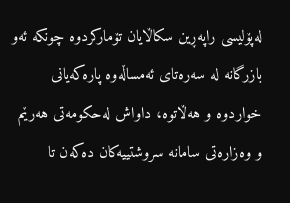له‌پۆلیسى راپه‌ڕین سکاڵایان تۆمارکردوه‌ چونکه‌ ئه‌و بازرگانه‌ له‌ سه‌ره‌تاى ئه‌مساڵه‌وه‌ پاره‌که‌یانى خواردوه‌ و هه‌ڵاتوه‌، داواش له‌حکومه‌تى هه‌رێم و وه‌زاره‌تى سامانه‌ سروشتییه‌کان ده‌که‌ن تا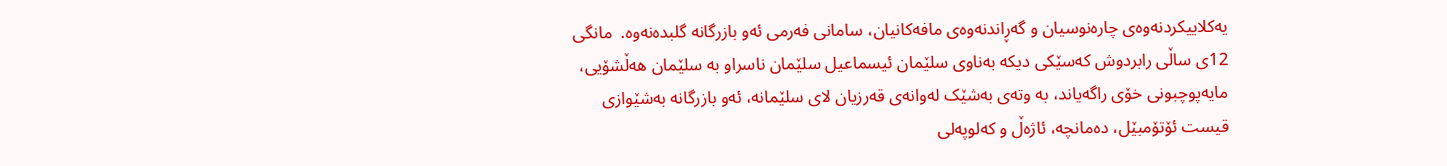یه‌کلاییکردنه‌وه‌ى چاره‌نوسیان و گه‌ڕاندنه‌وه‌ى مافه‌کانیان، سامانى فه‌رمى ئه‌و بازرگانه‌ گلبده‌نه‌وه‌.  مانگى 12ى ساڵى رابردوش که‌سێکى دیکه‌ به‌ناوى سلێمان ئیسماعیل سلێمان ناسراو به‌ سلێمان هه‌ڵشۆیی،  مایه‌پوچبونى خۆى راگه‌یاند، به‌ وته‌ى به‌شێک له‌وانه‌ى قه‌رزیان لاى سلێمانه‌، ئه‌و بازرگانه‌ به‌شێوازى قیست ئۆتۆمبێل، ده‌مانچه‌، ئاژه‌ڵ و که‌لوپه‌لى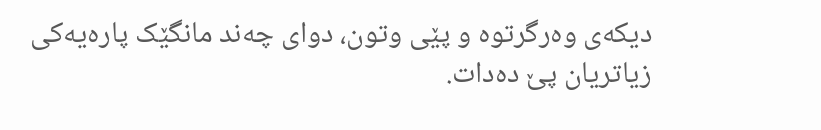دیکه‌ى وه‌رگرتوه‌ و پێى وتون، دواى چه‌ند مانگێک پاره‌یه‌کى زیاتریان پێ ده‌دات.